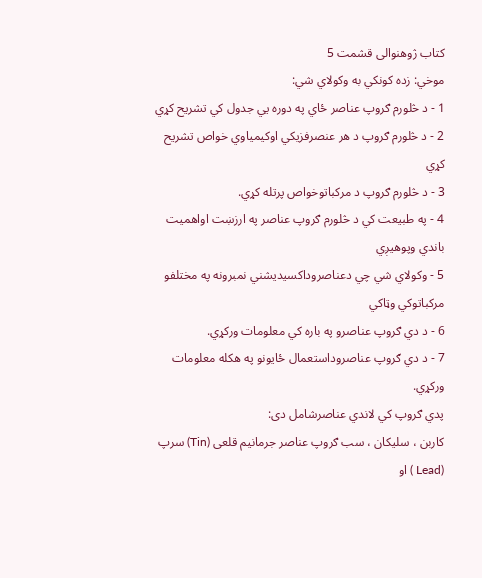کتاب ژوهنوالی قشمت 5
موخي: زده کونکي به وکولاي شي:
1 - د څلورم ګروپ عناصر ځاي په دوره يي جدول کي تشريح کړي
2 - د څلورم ګروپ د هر عنصرفزيکي اوکيمياوي خواص تشريح کړي
3 - د څلورم ګروپ د مرکباتوخواص پرتله کړي.
4 - په طبيعت کي د څلورم ګروپ عناصر په ارزښت اواهميت باندي وپوهيږي
5 - وکولاي شي چي دعناصروداکسيديشني نمبرونه په مختلفو مرکباتوکي وټاکي
6 - د دي ګروپ عناصرو په باره کي معلومات ورکړي.
7 - د دي ګروپ عناصروداستعمال ځايونو په هکله معلومات ورکړي.
پدي ګروپ کي لاندي عناصرشامل دى:
کاربن ، سلیکان ، سب ګروپ عناصر جرمانیم قلعی (Tin) سرپ (Lead ) او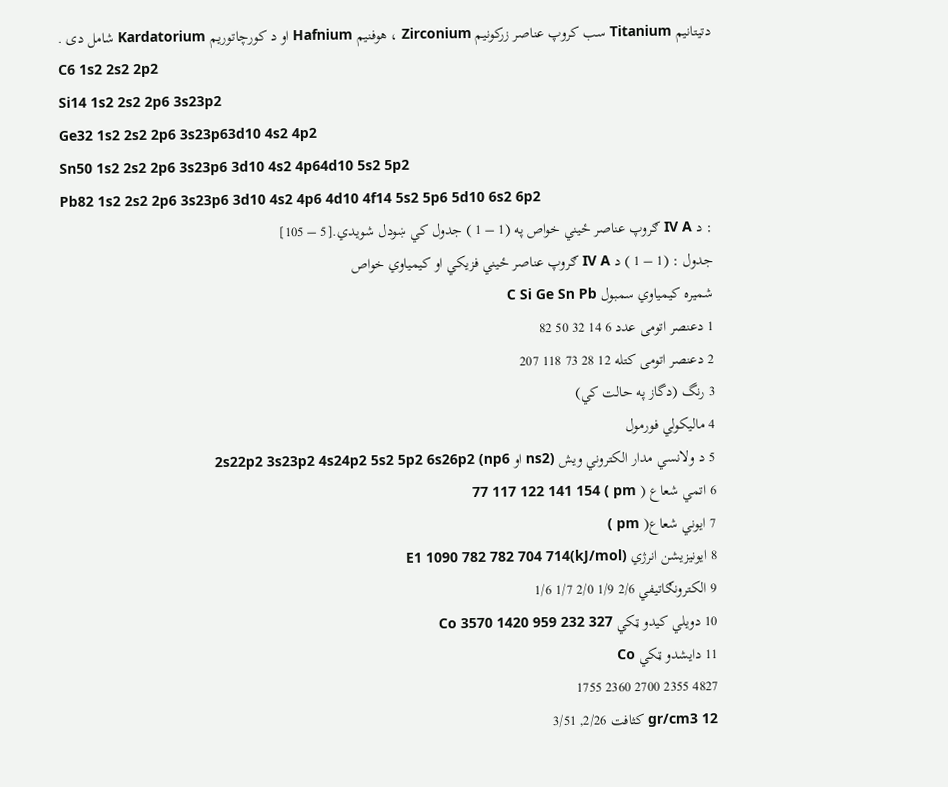دتیتانیم Titanium سب کروپ عناصر زرکونیم Zirconium ، هوفنیم Hafnium او د کورچاتوریم Kardatorium شامل دی .
C6 1s2 2s2 2p2
Si14 1s2 2s2 2p6 3s23p2
Ge32 1s2 2s2 2p6 3s23p63d10 4s2 4p2
Sn50 1s2 2s2 2p6 3s23p6 3d10 4s2 4p64d10 5s2 5p2
Pb82 1s2 2s2 2p6 3s23p6 3d10 4s2 4p6 4d10 4f14 5s2 5p6 5d10 6s2 6p2
: د IV A ګروپ عناصر ځيني خواص په (1 – 1 ) جدول کي ښودل شويدي.[5 – 105]
جدول : (1 – 1 ) د IV A ګروپ عناصر ځيني فزيکي او کيمياوي خواص
شميره کيمياوي سمبول C Si Ge Sn Pb
1 دعنصر اتومی عدد 6 14 32 50 82
2 دعنصر اتومی کتله 12 28 73 118 207
3 رنگ (دگاز په حالت کي)
4 ماليکولي فورمول
5 د ولانسي مدار الکتروني ويش (ns2 او np6) 2s22p2 3s23p2 4s24p2 5s2 5p2 6s26p2
6 اتمي شعاع ( pm ) 77 117 122 141 154
7 ايوني شعاع( pm )
8 ايونيزيشن انرژي (kJ/mol)E1 1090 782 782 704 714
9 الکترونګاتيفي 2/6 1/9 2/0 1/7 1/6
10 دويلي کيدو ټکي Co 3570 1420 959 232 327
11 دايشدو ټکي Co
4827 2355 2700 2360 1755
12 gr/cm3 کثافت 2/26, 3/51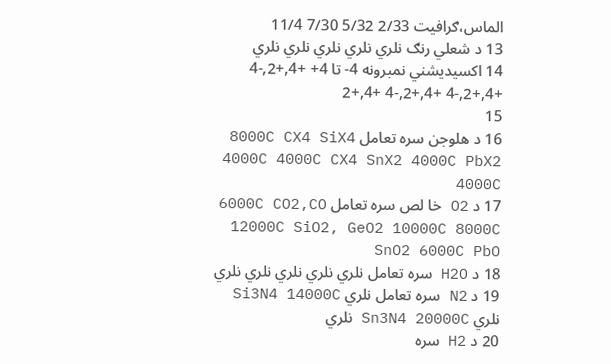الماس،ګرافيت 2/33 5/32 7/30 11/4
13 د شعلي رنګ نلري نلري نلري نلري نلري
14 اکسيديشني نمبرونه 4- تا 4+ +4,+2,-4 +4,+2,-4 +4,+2,-4 +4,+2
15
16 د هلوجن سره تعامل 8000C CX4 SiX4 4000C 4000C CX4 SnX2 4000C PbX2 4000C
17 د O2 خا لص سره تعامل 6000C CO2,CO 12000C SiO2, GeO2 10000C 8000C SnO2 6000C PbO
18 د H2O سره تعامل نلري نلري نلري نلري نلري
19 د N2 سره تعامل نلري Si3N4 14000C نلري Sn3N4 20000C نلري
20 د H2 سره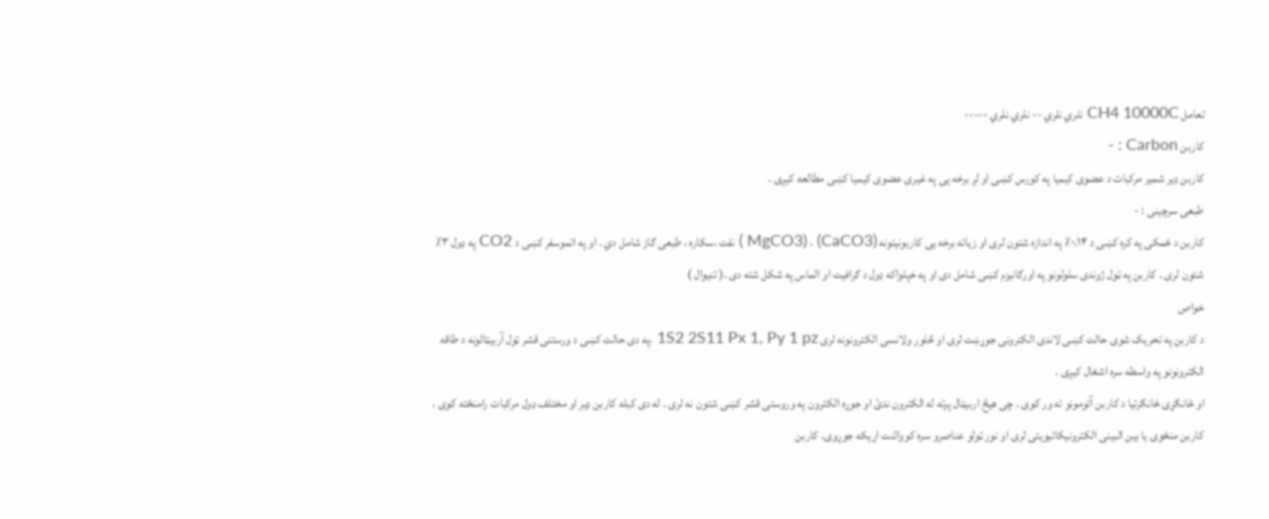تعامل CH4 10000C نلري نلري -- نلري نلري -----
کاربن Carbon : -
کاربن ډیر شمیر مرکبات د عضوی کیمیا په کورس کښی او لږ برخه یی په غیری عضوی کیمیا کښی مطالعه کیږی .
طبعی سرچینی : -
کاربن د ځمکی په کره کښی د ۰،۱۴٪ په اندازه شتون لری او زیاته برخه یی کاربونيتونه (CaCO3) ، (MgCO3 ) نفت ،سکاره ، طبعی ګاز شامل دي . او په اتموسفر کښی د CO2 په ډول ۳٪ شتون لری . کاربن په ټول ژوندی سلولونو په اورګانیزم کښی شامل دی او په خپلواکه ډول د ګرافیت او الماس په شکل شته دی .( تنيوال )
خواص
د کاربن په تحریک شوی حالت کښی لاندی الکترونی جوړښت لری او څلور ولانسی الکترونونه لری 1S2 2S11 Px 1, Py 1 pz .په دی حالت کښی د ورستنی قشر ټول آربیټالونه د طاقه الکترونونو په واسطه سره اشغال کیږی .
او ځانګړی ځانګرتیا د کاربن آتومونو ته ور کوی . چی هیڅ اربیټال پرته له الکترون ندئ او جوړه الکترون په وروستی قشر کښی شتون نه لری . له دی کبله کاربن ډیر او مختلف ډول مرکبات رامنځته کوی . کاربن منځوی یا بین البینی الکترونیکاتیویتی لری او نور ټولو عناصرو سره کووالنت اړیکه جوړوی. کاربن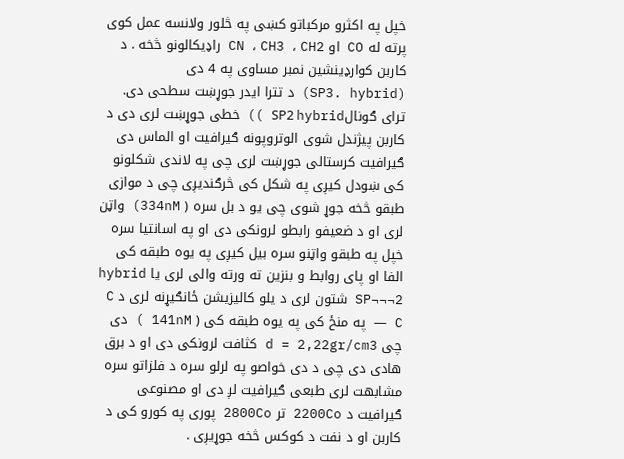خپل په اکثرو مرکباتو کښی په څلور ولانسه عمل کوی پرته له CO او CN ، CH3 ، CH2 راډیکالونو څخه . د کاربن کوارډینشین نمبر مساوی په 4 دی
(SP3. hybrid) د تترا ایدر جوړښت سطحی دی. ترای ګونالSP2 hybrid )) خطی جوړښت لری دی د کاربن پیژندل شوی الوتروپونه ګیرافیت او الماس دی ګیرافیت کرستالی جوړښت لری چی په لاندی شکلونو کی ښودل کیږی په شکل کی څرګندیږی چی د موازی طبقو څخه جوړ شوی چی یو د بل سره ( 334nM) واټن لری او د ضعیفو رابطو لرونکی دی او په اسانتیا سره خپل په طبقو واټنو سره بیل کیږی په یوه طبقه کی الفا او پای روابط و بنزین ته ورته والی لری یا hybrid SP¬¬¬2 شتون لری د یلو کالیزیشن ځانګیړنه لری د C ― C په منځ کی په یوه طبقه کی ( 141nM ) دی چی d = 2,22gr/cm3 کثافت لرونکی دی او د برق هادی دی چی د دی خواصو په لرلو سره د فلزاتو سره مشابهت لری طبعی ګیرافیت لږ دی او مصنوعی ګیرافیت د 2200Co تر 2800Co پوری په کورو کی د کاربن او د نفت د کوکس څخه جوړیږی .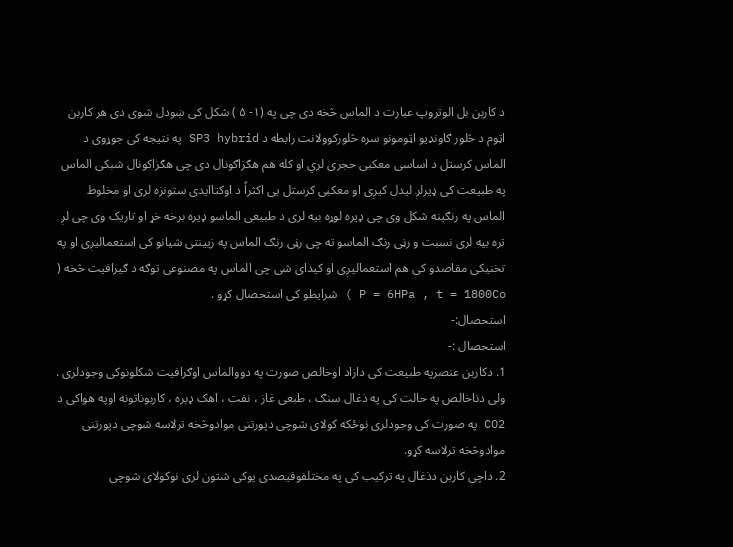د کاربن بل الوتروپ عبارت د الماس څخه دی چی په (۱- ۵ ) شکل کی ښودل شوی دی هر کاربن اټوم د څلور ګاونډیو اټومونو سره څلورکوولانت رابطه د SP3 hybrid په نتیجه کی جوړوی د الماس کرستل د اساسی معکبی حجری لري او کله هم هګزاګونال دی چی هګزاکونال شبکی الماس په طبیعت کی ډیرلږ لیدل کیږی او معکبی کرستل یی اکثراً د اوکتاایدی ستونزه لری او مخلوط الماس په رنګینه شکل وی چی ډیره لوړه بیه لری د طبیعی الماسو ډیره برخه خړ او تاریک وی چی لږ تره بیه لری نسبت و رڼی رنګ الماسو ته چی رڼی رنګ الماس په زیینتی شیانو کی استعمالیږی او په تخنیکی مقاصدو کی هم استعمالیږی او کیدای شی چی الماس په مصنوعی توګه د ګیرافیت څخه ( P = 6HPa , t = 1800Co ) شرایطو کی استحصال کړو .
استحصال:-
استحصال :-
1. دکاربن عنصرپه طبیعت کی دازاد اوخالص صورت په دووالماس اوګرافیت شکلونوکی وجودلری . ولی دناخالص په حالت کی په ذغال سنګ ، طبعی غاز ، نفت ، اهک ډبره ، کاربوناتونه اوپه هواکی د CO2 په صورت کی وجودلری نوځکه کولای شوچی دپورتنی موادوڅخه ترلاسه شوچی دپورتنی موادوڅخه ترلاسه کړو.
2. داچی کاربن دذغال په ترکیب کی په مختلفوفیصدی یوکی شتون لری نوکولای شوچی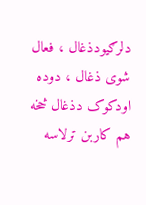دلرګیودذغال ، فعال شوی ذغال ، دوده اودکوک دذغال څخه هم کاربن ترلاسه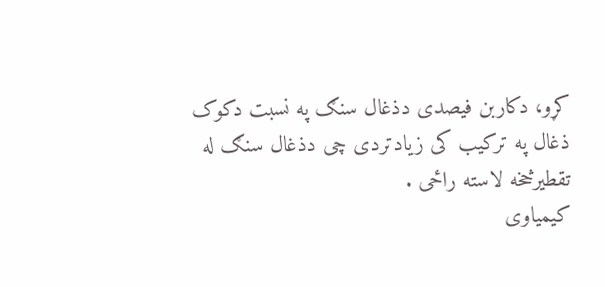کړو، دکاربن فیصدی دذغال سنګ په نسبت دکوک ذغال په ترکیب کی زیادتردی چی دذغال سنګ له تقطیرڅخه لاسته راځی .
کیمیاوی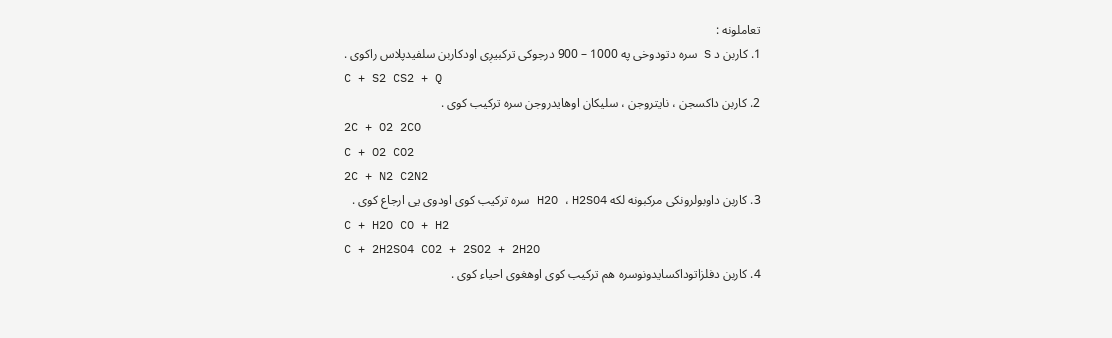تعاملونه :
1. کاربن د S سره دتودوخی په 1000 – 900 درجوکی ترکبیږی اودکاربن سلفیدپلاس راکوی .
C + S2 CS2 + Q
2. کاربن داکسجن ، نایتروجن ، سلیکان اوهایدروجن سره ترکیب کوی .
2C + O2 2CO
C + O2 CO2
2C + N2 C2N2
3. کاربن داوبولرونکی مرکبونه لکه H2O ، H2SO4 سره ترکیب کوی اودوی یی ارجاع کوی .
C + H2O CO + H2
C + 2H2SO4 CO2 + 2SO2 + 2H2O
4. کاربن دفلزاتوداکسایدونوسره هم ترکیب کوی اوهغوی احیاء کوی .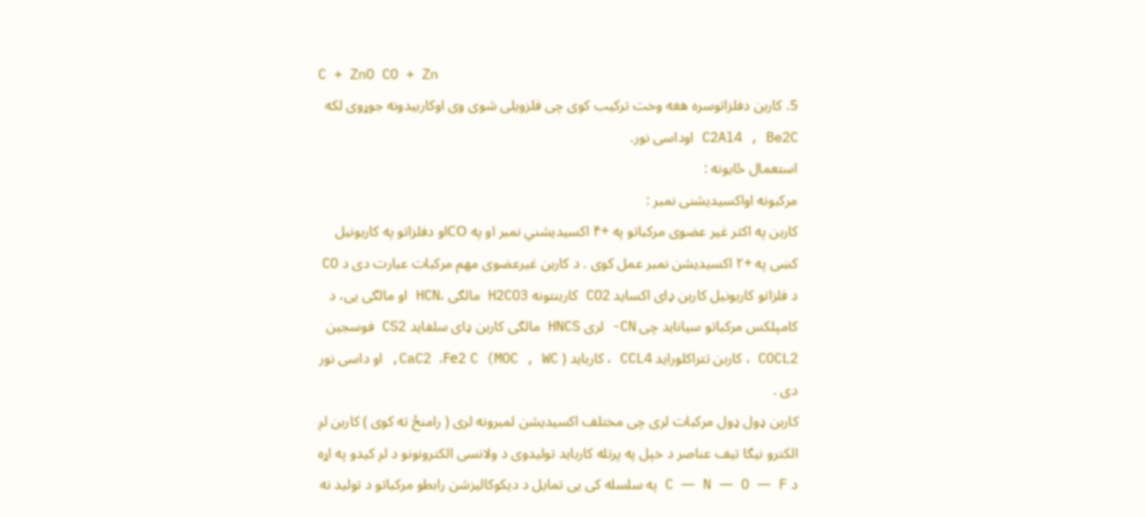C + ZnO CO + Zn
5. کاربن دفلزاتوسره هغه وخت ترکیب کوی چی فلزویلی شوی وی اوکاربیدونه جوړوی لکه C2Al4 , Be2C اوداسی نور.
استعمال ځایونه :
مرکبونه اواکسیدیشنی نمبر :
کاربن په اکثر غیر عضوی مرکباتو په +۴ اکسیدیشني نمبر او په COاو دفلزاتو په کاربونیل کښی په +۲ اکسیدیشن نمبر عمل کوی . د کاربن غیرعضوی مهم مرکبات عبارت دی د CO د فلزاتو کاربونیل کاربن ډای اکساید CO2 کاربنتونه H2CO3 مالګی ،HCN او مالګی یی، د کامپلکس مرکباتو سیاناید چی CN- لری HNCS مالګی کاربن ډای سلفاید CS2 فوسجین COCL2 ، کاربن تتراکلوراید CCL4 ، کارباید ( CaC2 ،Fe2 C (MOC , WC, او داسی نور دی .
کاربن ډول ډول مرکبات لری چی مختلف اکسیدیشن لمبرونه لری ( رامنځ ته کوی ) کاربن لږ الکترو نیګا تیف عناصر د خپل په پرتله کارباید تولیدوی د ولانسی الکترونونو د لږ کیدو په اړه د C ― N ― O ― F په سلسله کی یی تمایل د دیکوکالیزشن رابطو مرکباتو د تولید نه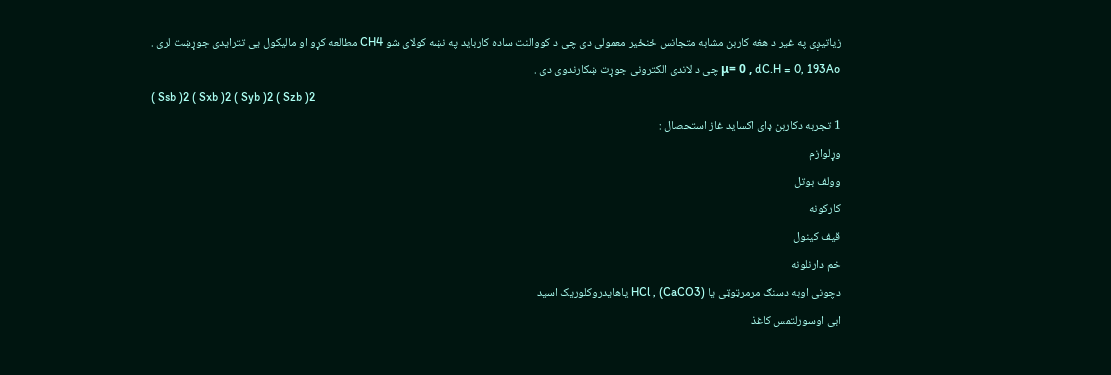زیاتیږی په غیر د هغه کاربن مشابه متجانس ځنځیر معمولی دی چی د کووالنت ساده کارباید په نښه کولای شو CH4 مطالعه کړو او مالیکول یی تترایدی جوړښت لری .
μ= 0 , dC.H = 0, 193Ao چی د لاندی الکترونی جوړت ښکارندوی دی .
( Ssb )2 ( Sxb )2 ( Syb )2 ( Szb )2
1 تجربه دکاربن ډای اکساید غاز استحصال :
وړلوازم
وولف بوتل
کارکونه
قیف کینول
خم دارنلونه
دچونی اوبه دسنګ مرمرټوټی یا HCl , (CaCO3) یاهایدروکلوریک اسید
ابی اوسورلتمس کاغذ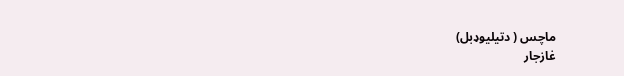ماچس ( دتیلیوډبل)
غازجار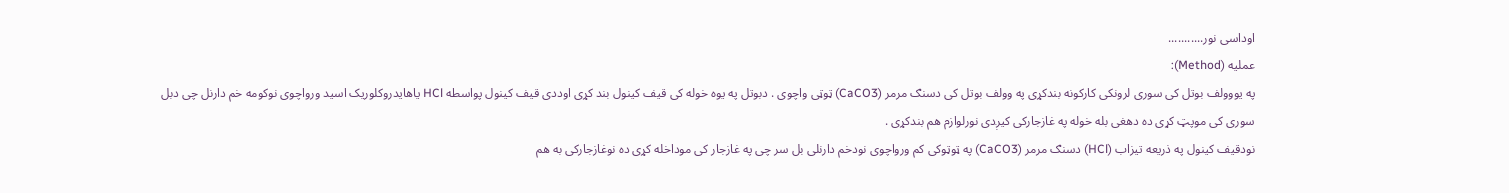اوداسی نور...........
عملیه (Method):
په یووولف بوتل کی سوری لرونکی کارکونه بندکړی په وولف بوتل کی دسنګ مرمر (CaCO3) ټوټی واچوی . دبوتل په یوه خوله کی قیف کینول بند کړی اوددی قیف کینول پواسطه HCl یاهایدروکلوریک اسید ورواچوی نوکومه خم دارنل چی دبل سوری کی موپټ کړی ده دهغی بله خوله په غازجارکی کیږدی نورلوازم هم بندکړی .
نودقیف کینول په ذریعه تیزاب (HCl) دسنګ مرمر (CaCO3) په ټوټوکی کم ورواچوی نودخم دارنلی بل سر چی په غازجار کی موداخله کړی ده نوغازجارکی به هم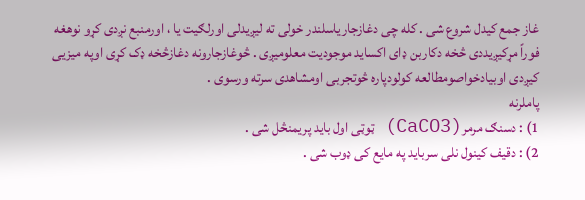غاز جمع کیدل شروع شی . کله چی دغازجاریاسلندر خولی ته لیږیدلی اورلګیت یا ، اورمنبع نږدی کړو نوهغه فوراً مړکیږیددی څخه دکاربن ډای اکساید موجودیت معلومیږی . څوغازجارونه دغازڅخه ډک کړی اوپه میزیی کیږدی اوبیادخواصومطالعه کولودپاره څوتجربی اومشاهدی سرته ورسوی .
پاملرنه
1) : دسنګ مرمر(CaCO3) ټوټی اول باید پریمنڅل شی .
2) : دقیف کینول نلی سرباید په مایع کی ډوب شی .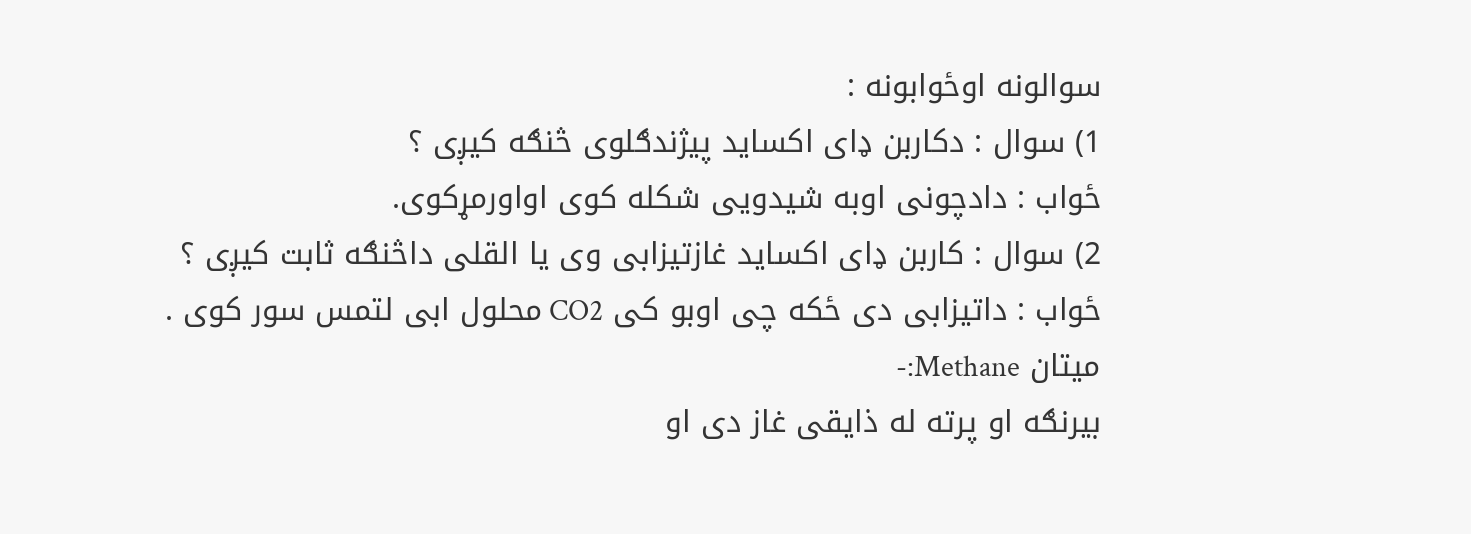سوالونه اوځوابونه :
1) سوال : دکاربن ډای اکساید پیژندګلوی څنګه کیږی ؟
ځواب : دادچونی اوبه شیدویی شکله کوی اواورمړکوی.
2) سوال : کاربن ډای اکساید غازتیزابی وی یا القلی داڅنګه ثابت کیږی ؟
ځواب : داتیزابی دی ځکه چی اوبو کی CO2 محلول ابی لتمس سور کوی .
میتان Methane:-
بیرنګه او پرته له ذایقی غاز دی او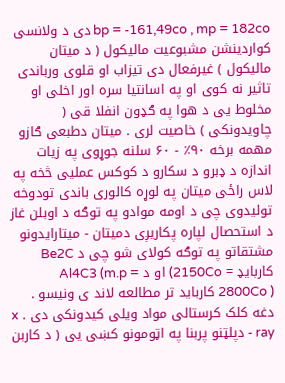bp = -161,49co , mp = 182co دی د ولانسی کواردینشن مشبوعیت مالیکول ( د میتان مالیکول ) غیرفعال دی تیزاب او قلوی ورباندی تاثیر نه کوی او په اسانتیا سره اور اخلی او مخلوط یی د هوا په ګډون انفلا قی ( چاویدونکی ) خاصیت لری . میتان دطبعی ګازو مهمه برخه ۹۰٪ - ۶۰ سلنه جوړوی په زیات اندازه د ډبرو د سکارو د کوکس عملیی څخه په لاس راځی میتان په لوړه کالوری باندی تودوخه تولیدوی چی د اومه موادو په توګه د اوبلن غاز د استحصال لپاره پکاریږی دمیتان - میتارایدونو مشتقاتو په توګه کولای شو چی د Be2C کاربایډ = 2150Co) او د Al4C3 (m.p = 2800Co ) کارباید تر مطالعه لاند ی ونیسو . دغه کلک کرستالی مواد ویلی کیدونکی دی . x - ray دپلټنو پربنا په اټومونو کښی یی ( د کاربن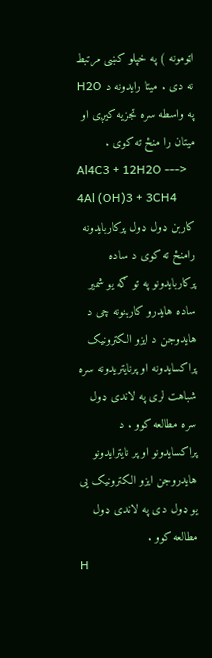اټومونه ) په خپلو کښی مرتبط نه دی . میتا رایدونه د H2O په واسطه سره تجزیه کیږی او میتان را منځ ته کوی .
Al4C3 + 12H2O ---> 4Al (OH)3 + 3CH4
کاربن ډول ډول پرکاربایدونه رامنځ ته کوی د ساده پرکاربایدونو په تو ګه یو شمیر ساده هایدرو کاربنونه چی د هایدوجن د ایزو الکترونیک پراکسایدونه او پرنایتریدونه سره شباهت لری په لاندی ډول سره مطالعه کوو . د پراکسایدونو او پر نایترایدونو هایدروجن ایزو الکترونیک یی یو ډول دی په لاندی ډول مطالعه کوو .
H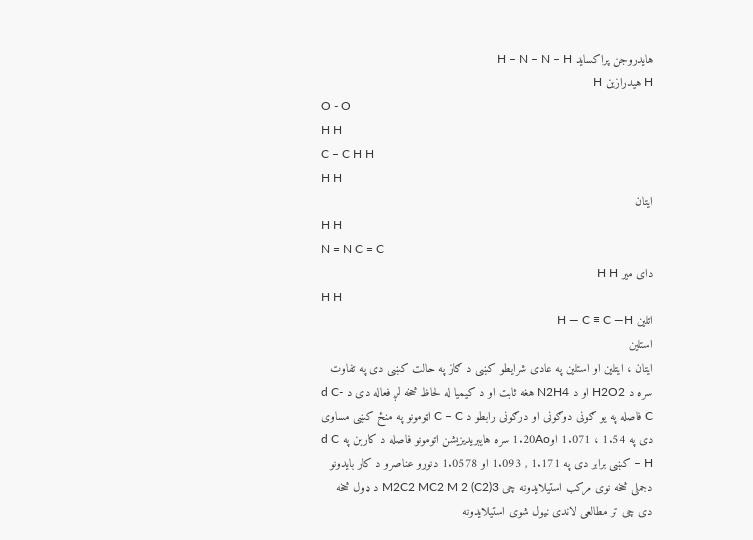هایدروجن پراکساید H – N – N – H
H هیدرازین H
O - O
H H
C – C H H
H H
ایتان
H H
N = N C = C
دای میر H H
H H
اتلین H ― C ≡ C ―H
استلین
ایتان ، ایتلین او استلین په عادی شرایطو کښی د ګاز په حالت کښی دی په تفاوت سره د H2O2 او د N2H4 هغه ثابت او د کیمیا له لحاظ څخه لږ فعاله دی د d C-C فاصله په یو ګونی دوګونی او درګونی رابطو د C – C اټومونو په منځ کښی مساوی دی په 1.54 ، 1.071 او1.20Ao سره هایبریدیزیشن اتومونو فاصله د کاربن په d C – H کښی برابر دی په 1.171 , 1.093 او 1.0578 دنورو عناصرو د کار بایدونو دجملی څخه نوی مرکب استیلایدونه چی M2C2 MC2 M 2 (C2)3 د ډول څخه دی چی تر مطالعی لاندی نیول شوی استیلایدونه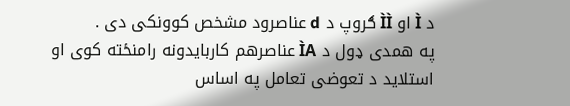د Ì او ÌÌ ګروپ د d عناصرود مشخص کوونکی دی .
په همدی ډول د ÌA عناصرهم کاربایدونه رامنځته کوی او استلاید د تعوضی تعامل په اساس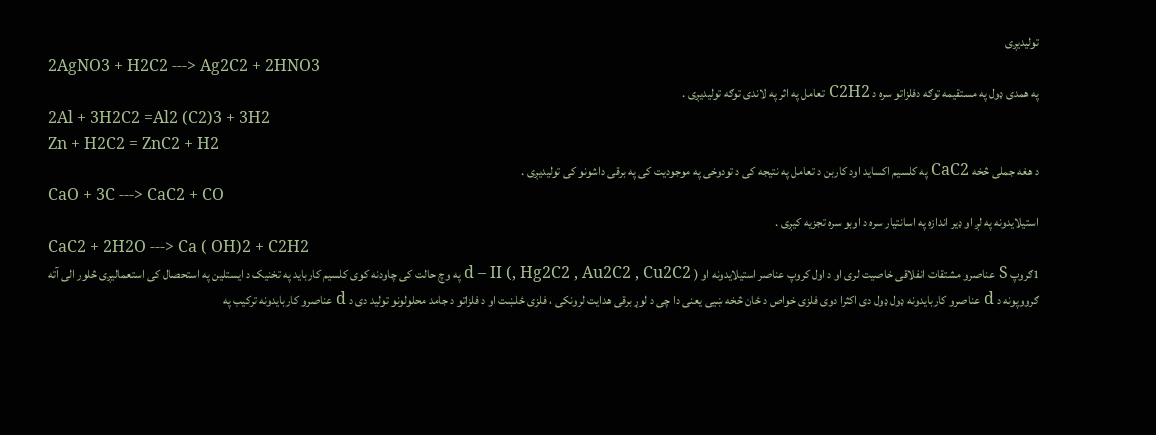تولیدیږی
2AgNO3 + H2C2 ---> Ag2C2 + 2HNO3
په همدی ډول په مستقیمه توګه دفلزاتو سره د C2H2 تعامل په اثر په لاندی توګه تولیدیږی .
2Al + 3H2C2 =Al2 (C2)3 + 3H2
Zn + H2C2 = ZnC2 + H2
د هغه جملی څخه CaC2 په کلسیم اکساید اود کاربن د تعامل په نتیجه کی د تودوخی په موجودیت کی په برقی داشونو کی تولیدیږی .
CaO + 3C ---> CaC2 + CO
استیلایدونه په لږ او ډیر اندازه په اسانتیار سره د اوبو سره تجزیه کیږی .
CaC2 + 2H2O ---> Ca ( OH)2 + C2H2
1ګروپ S عناصرو مشتقات انفلاقی خاصیت لری او د اول کروپ عناصر استیلایدونه او ( Hg2C2 , Au2C2 , Cu2C2 ,) d – II په وچ حالت کی چاودنه کوی کلسیم کارباید په تخنیک د ایستلین په استحصال کی استعمالیږی څلور الی آته ګرووپونه د d عناصرو کاربایدونه ډول ډول دی اکثرا دوی فلزی خواص د ځان څخه ښیی یعنی دا چی د لوړ برقی هدایت لرونکی ، فلزی ځلښت او د فلزاتو د جامد محلولونو تولید دی د d عناصرو کاربایدونه ترکیب په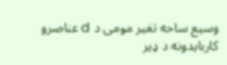وسیع ساحه تغیر مومی د d عناصرو کاربایدونه د ډیر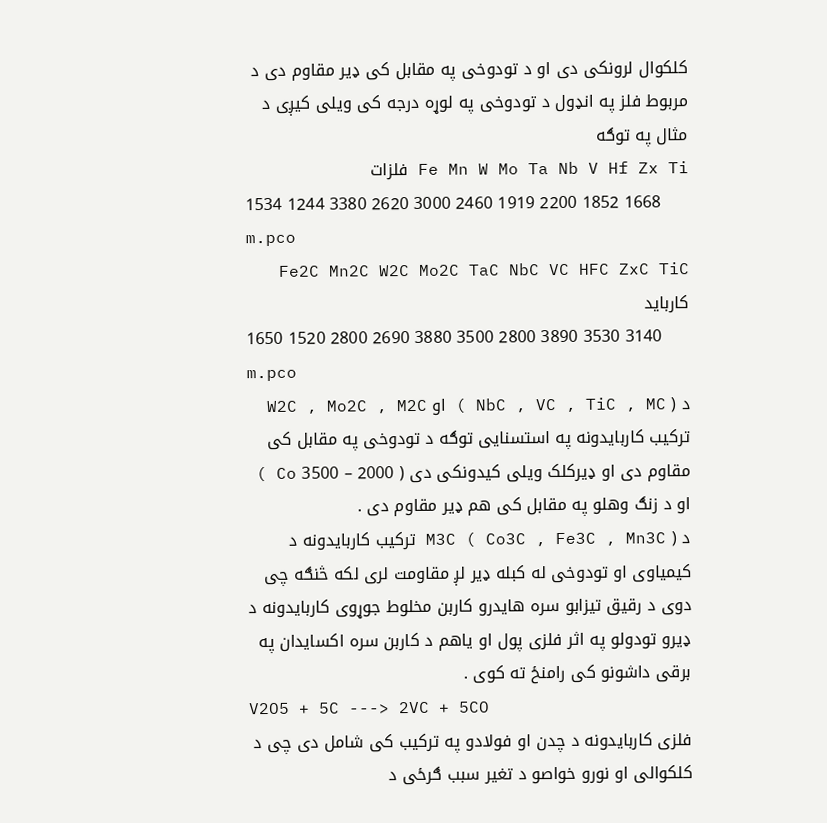کلکوال لرونکی دی او د تودوخی په مقابل کی ډیر مقاوم دی د مربوط فلز په انډول د تودوخی په لوړه درجه کی ویلی کیږی د مثال په توګه
Fe Mn W Mo Ta Nb V Hf Zx Ti فلزات
1534 1244 3380 2620 3000 2460 1919 2200 1852 1668 m.pco
Fe2C Mn2C W2C Mo2C TaC NbC VC HFC ZxC TiC کارباید
1650 1520 2800 2690 3880 3500 2800 3890 3530 3140 m.pco
د ( NbC , VC , TiC , MC ) او W2C , Mo2C , M2C ترکیب کاربایدونه په استسنایی توګه د تودوخی په مقابل کی مقاوم دی او ډیرکلک ویلی کیدونکی دی ( 2000 – 3500 Co ) او د زنګ وهلو په مقابل کی هم ډیر مقاوم دی .
د ( Co3C , Fe3C , Mn3C ) M3C ترکیب کاربایدونه د کیمیاوی او تودوخی له کبله ډیر لږ مقاومت لری لکه څنګه چی دوی د رقیق تیزابو سره هایدرو کاربن مخلوط جوړوی کاربایدونه د ډیرو تودولو په اثر فلزی پول او یاهم د کاربن سره اکسایدان په برقی داشونو کی رامنځ ته کوی .
V2O5 + 5C ---> 2VC + 5CO
فلزی کاربایدونه د چدن او فولادو په ترکیب کی شامل دی چی د کلکوالی او نورو خواصو د تغیر سبب ګرځی د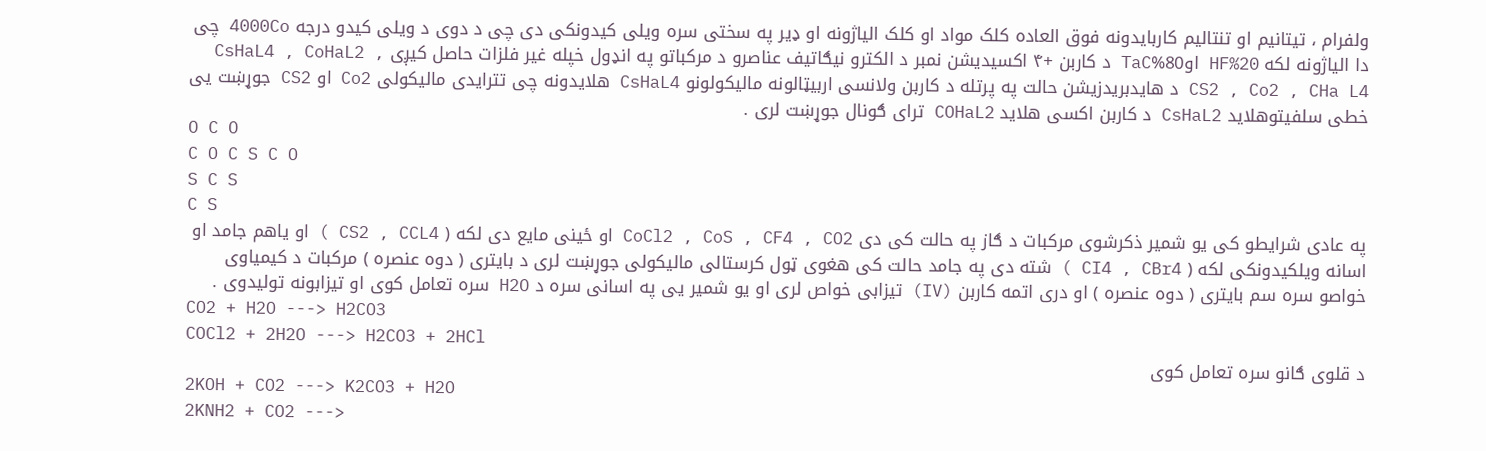ولفرام ، تیتانیم او تنتالیم کاربایدونه فوق العاده کلک مواد او کلک الیاژونه او ډیر په سختی سره ویلی کیدونکی دی چی د دوی د ویلی کیدو درجه 4000Co چی دا الیاژونه لکه 20%HF او80%TaC د کاربن +۴ اکسیدیشن نمبر د الکترو نیګاتیف عناصرو د مرکباتو په انډول خپله غیر فلزات حاصل کیږی CsHaL4 , CoHaL2 , CS2 , Co2 , CHa L4 د هایدبریدزیشن حالت په پرتله د کاربن ولانسی اربیټالونه مالیکولونو CsHaL4 هلایدونه چی تترایدی مالیکولی Co2 او CS2 جوړښت یی خطی سلفیتوهلاید CsHaL2 د کاربن اکسی هلاید COHaL2 ترای ګونال جوړښت لری .
O C O
C O C S C O
S C S
C S
په عادی شرایطو کی یو شمیر ذکرشوی مرکبات د ګاز په حالت کی دی CoCl2 , CoS , CF4 , CO2 او ځینی مایع دی لکه ( CS2 , CCL4 ) او یاهم جامد او اسانه ویلکیدونکی لکه ( CI4 , CBr4 ) شته دی په جامد حالت کی هغوی ټول کرستالی مالیکولی جوړښت لری د بایتری ( دوه عنصره ) مرکبات د کیمیاوی خواصو سره سم بایتری ( دوه عنصره ) او دری اتمه کاربن (IV) تیزابی خواص لری او یو شمیر یی په اسانی سره د H2O سره تعامل کوی او تیزابونه تولیدوی .
CO2 + H2O ---> H2CO3
COCl2 + 2H2O ---> H2CO3 + 2HCl
د قلوی ګانو سره تعامل کوی
2KOH + CO2 ---> K2CO3 + H2O
2KNH2 + CO2 --->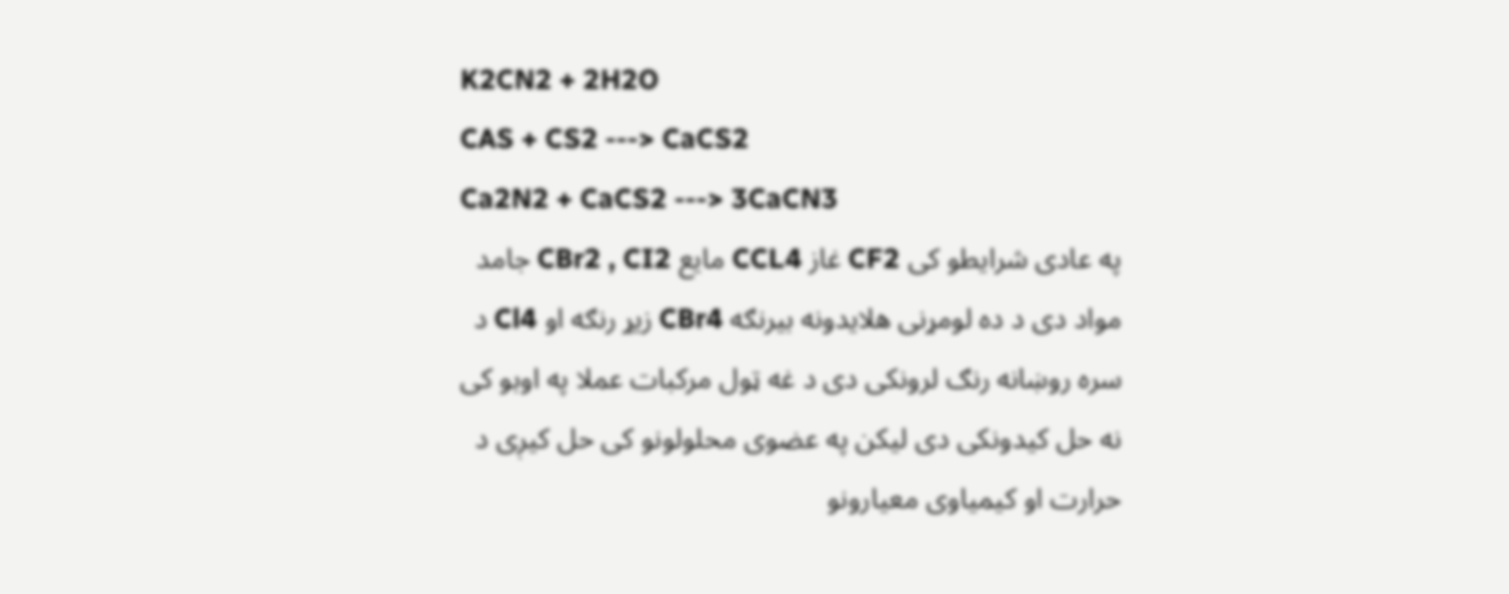K2CN2 + 2H2O
CAS + CS2 ---> CaCS2
Ca2N2 + CaCS2 ---> 3CaCN3
په عادی شرایطو کی CF2 غاز CCL4 مایع CBr2 , CI2 جامد مواد دی د ده لومړنی هلایدونه بیرنګه CBr4 زیړ رنګه او Cl4 د سره روښانه رنګ لرونکی دی د غه ټول مرکبات عملا په اوبو کی نه حل کیدونکی دی لیکن په عضوی محلولونو کی حل کیږی د حرارت او کیمیاوی معیارونو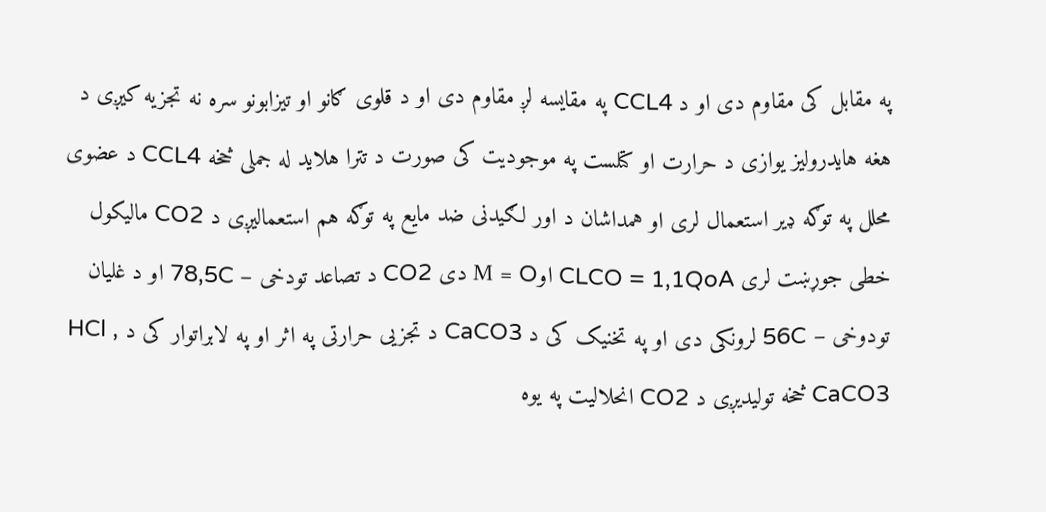په مقابل کی مقاوم دی او د CCL4 په مقایسه لږ مقاوم دی او د قلوی ګانو او تیزابونو سره نه تجزیه کیږی د هغه هایدرولیز یوازی د حرارت او کتلست په موجودیت کی صورت د تترا هلاید له جملی څخه CCL4 د عضوی محلل په توګه ډیر استعمال لری او همداشان د اور لګیدنی ضد مایع په توګه هم استعمالیږی د CO2 مالیکول خطی جوړښت لری CLCO = 1,1QoA اوM = O دی CO2 د تصاعد تودخی – 78,5C او د غلیان تودوخی – 56C لرونکی دی او په تخنیک کی د CaCO3 د تجزیی حرارتی په اثر او په لابراتوار کی د HCl , CaCO3 څخه تولیدیږی د CO2 انحلالیت په یوه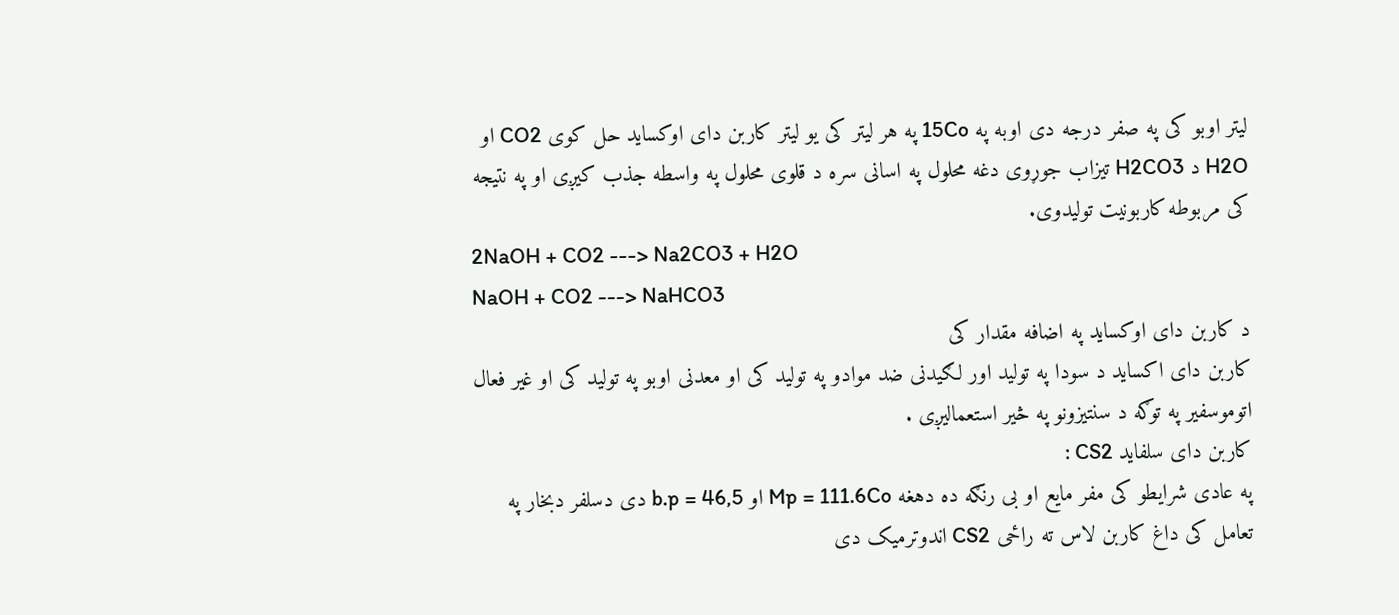لیتر اوبو کی په صفر درجه دی اوبه په 15Co په هر لیتر کی یو لیتر کاربن دای اوکساید حل کوی CO2 او H2O د H2CO3 تیزاب جوړوی دغه محلول په اسانی سره د قلوی محلول په واسطه جذب کیږی او په نتیجه کی مربوطه کاربونیت تولیدوی.
2NaOH + CO2 ---> Na2CO3 + H2O
NaOH + CO2 ---> NaHCO3
د کاربن دای اوکساید په اضافه مقدار کی
کاربن دای اکساید د سودا په تولید اور لګیدنی ضد موادو په تولید کی او معدنی اوبو په تولید کی او غیر فعال اتوموسفیر په توګه د سنتیزونو په څیر استعمالیږی .
کاربن دای سلفاید CS2 :
په عادی شرایطو کی مفر مایع او بی رنګه ده دهغه Mp = 111.6Co او b.p = 46,5 دی دسلفر دبخار په تعامل کی داغ کاربن لاس ته راځی CS2 اندوترمیک دی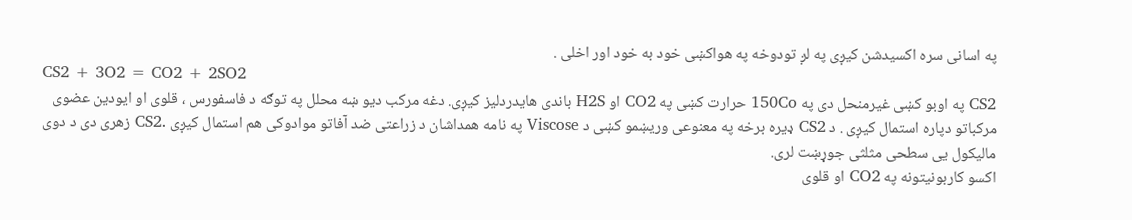په اسانی سره اکسیدشن کیږی په لږ تودوخه په هواکښی خود به خود اور اخلی .
CS2 + 3O2 = CO2 + 2SO2
CS2 په اوبو کښی غیرمنحل دی په 150Co حرارت کښی په CO2 او H2S باندی هایدردلیز کیږی. دغه مرکب دیو ښه محلل په توګه د فاسفورس ، قلوی او ایودین عضوی مرکباتو دپاره استمال کیږی . د CS2 ډیره برخه په معنوعی وريښمو کښی د Viscose په نامه همداشان د زراعتی ضد آفاتو موادوکی هم استمال کیږی .CS2 زهری دی د دوی مالیکول یی سطحی مثلثی جوړښت لری.
اکسو کاربونیتونه په CO2 او قلوی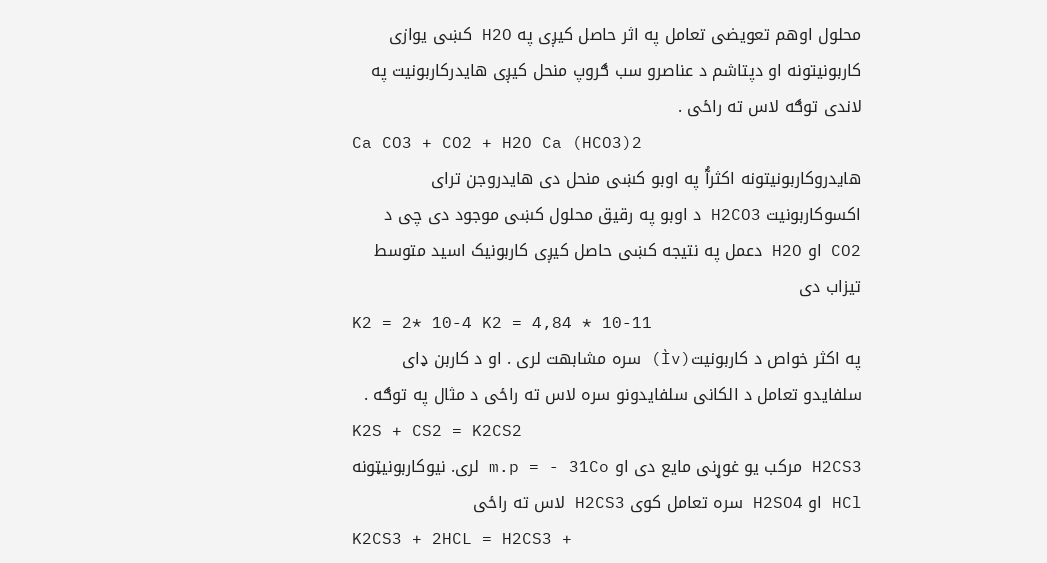محلول اوهم تعویضی تعامل په اثر حاصل کیږی په H2O کښی یوازی کاربونیتونه او دپتاشم د عناصرو سب ګروپ منحل کیږی هایدرکاربونیت په لاندی توګه لاس ته راځی .
Ca CO3 + CO2 + H2O Ca (HCO3)2
هایدروکاربونیتونه اکثرآُ په اوبو کښی منحل دی هایدروجن ترای اکسوکاربونیت H2CO3 د اوبو په رقیق محلول کښی موجود دی چی د CO2 او H2O دعمل په نتیجه کښی حاصل کیږی کاربونیک اسید متوسط تیزاب دی
K2 = 2* 10-4 K2 = 4,84 * 10-11
په اکثر خواص د کاربونیت(Ìv) سره مشابهت لری . او د کاربن ډای سلفایدو تعامل د الکانی سلفایدونو سره لاس ته راځی د مثال په توګه .
K2S + CS2 = K2CS2
H2CS3 مرکب یو غوړنی مایع دی او m.p = - 31Co لری. نیوکاربونیټونه HCl او H2SO4 سره تعامل کوی H2CS3 لاس ته راځی
K2CS3 + 2HCL = H2CS3 +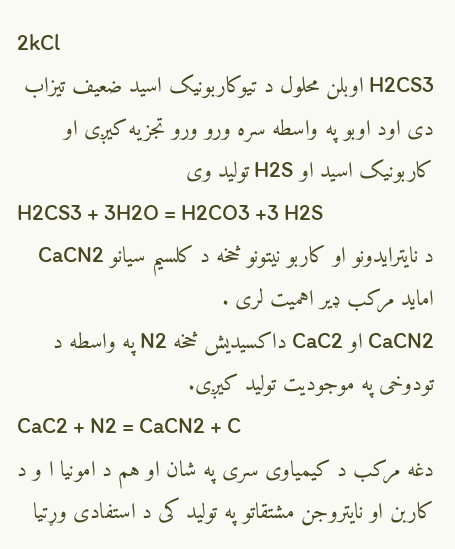2kCl
H2CS3 اوبلن محلول د تیوکاربونیک اسید ضعیف تیزاب دی اود اوبو په واسطه سره ورو ورو تجزیه کیږی او کاربونیک اسید او H2S تولید وی
H2CS3 + 3H2O = H2CO3 +3 H2S
د نایترایدونو او کاربو نیتونو څخه د کلسیم سیانو CaCN2 اماید مرکب ډیر اهمیت لری .
CaCN2 او CaC2 داکسیدیش څخه N2 په واسطه د تودوخی په موجودیت تولید کیږی.
CaC2 + N2 = CaCN2 + C
دغه مرکب د کیمیاوی سری په شان او هم د امونیا ا و د کاربن او نایتروجن مشتقاتو په تولید کی د استفادی وړتیا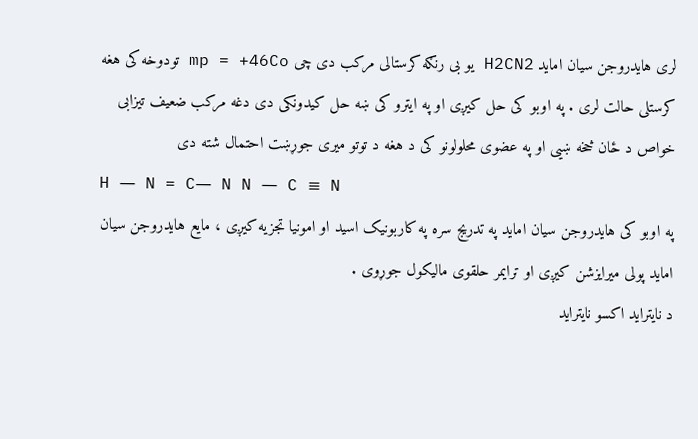لری هایدروجن سیان اماید H2CN2 یو بی رنګه کرستالی مرکب دی چی mp = +46Co تودوخه کی هغه کرستلی حالت لری . په اوبو کی حل کیږی او په ایترو کی ښه حل کیدونکی دی دغه مرکب ضعیف تیزابی خواص د ځان څخه ښيی او په عضوی محلولونو کی د هغه د توتو میری جوړښت احتمال شته دی
H ― N = C― N N ― C ≡ N
په اوبو کی هایدروجن سیان اماید په تدریج سره په کاربونیک اسید او امونیا تجزیه کیږی ، مایع هایدروجن سیان اماید پولی میرایزشن کیږی او ترایمر حلقوی مالیکول جوړوی .
د نایتراید اکسو نایتراید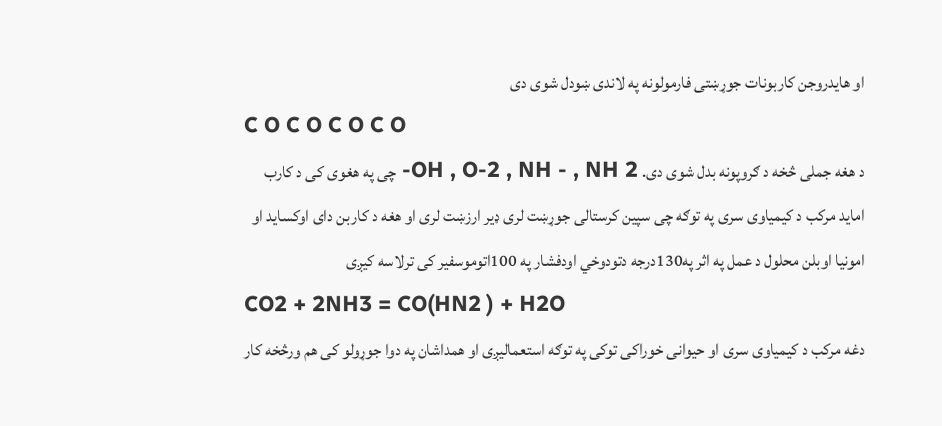او هایدروجن کاربونات جوړښتی فارمولونه په لاندی ښودل شوی دی
C O C O C O C O
د هغه جملی څخه د ګروپونه بدل شوی دی. OH , O-2 , NH - , NH 2- چی په هغوی کی د کارب اماید مرکب د کیمیاوی سری په توګه چی سپین کرستالی جوړښت لری ډیر ارزښت لری او هغه د کاربن دای اوکساید او امونیا اوبلن محلول د عمل په اثر په130درجه دتودوخي اودفشار په 100اتوموسفير کی ترلاسه کیږی
CO2 + 2NH3 = CO(HN2 ) + H2O
دغه مرکب د کیمیاوی سری او حیوانی خوراکی توکی په توګه استعمالیږی او همداشان په دوا جوړولو کی هم ورڅخه کار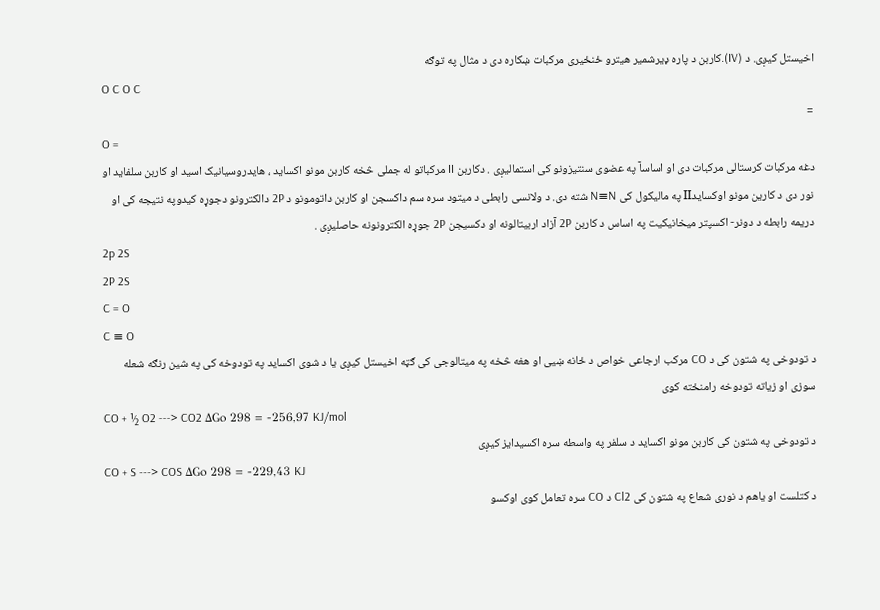اخیستل کیږی. د (IV).کاربن د پاره ډیرشمیر هیترو ځنځیری مرکبات ښکاره دی د مثال په توګه
O C O C
=
O =
دغه مرکبات کرستالی مرکبات دی او اساسآ په عضوی سنتیزونو کی استمالیږی . دکاربن II مرکباتو له جملی څخه کاربن مونو اکساید ، هایدروسیانیک اسید او کاربن سلفاید او نور دی د کارین مونو اوکسایدII په مالیکول کی N≡N شته دی. د ولانسی رابطی د میتود سره سم داکسجن او کاربن داتومونو د 2P دالکترونو دجوړه کیدوپه نتیجه کی او دریمه رابطه د دونر- اکسپتر میخانیکیت په اساس د کاربن 2P آزاد اربیتالونه او دکسیجن 2P جوړه الکترونونه حاصلیږی .
2p 2S
2P 2S
C = O
C ≡ O
د تودوخی په شتون کی د CO مرکب ارجاعی خواص د ځانه ښیی او هغه څخه په میتالوجی کی ګټه اخیستل کیږی یا د شوی اکساید په تودوخه کی په شین رنګه شعله سوزی او زیاته تودوخه رامنځته کوی
CO + ½ O2 ---> CO2 ΔGo 298 = -256,97 KJ/mol
د تودوخی په شتون کی کاربن مونو اکساید د سلفر په واسطه سره اکسیدایز کیږی
CO + S ---> COS ΔGo 298 = -229,43 KJ
د کتلست او یاهم د نوری شعاع په شتون کی Cl2 د CO سره تعامل کوی اوکسو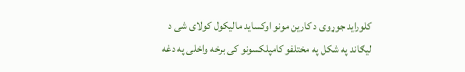کلوراید جوړوی د کارین مونو اوکساید مالیکول کولای شی د لیګاند په شکل په مختلفو کامپلکسونو کی برخه واخلی په دغه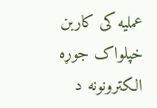عملیه کی کاربن خپلواک جوړه الکترونونه د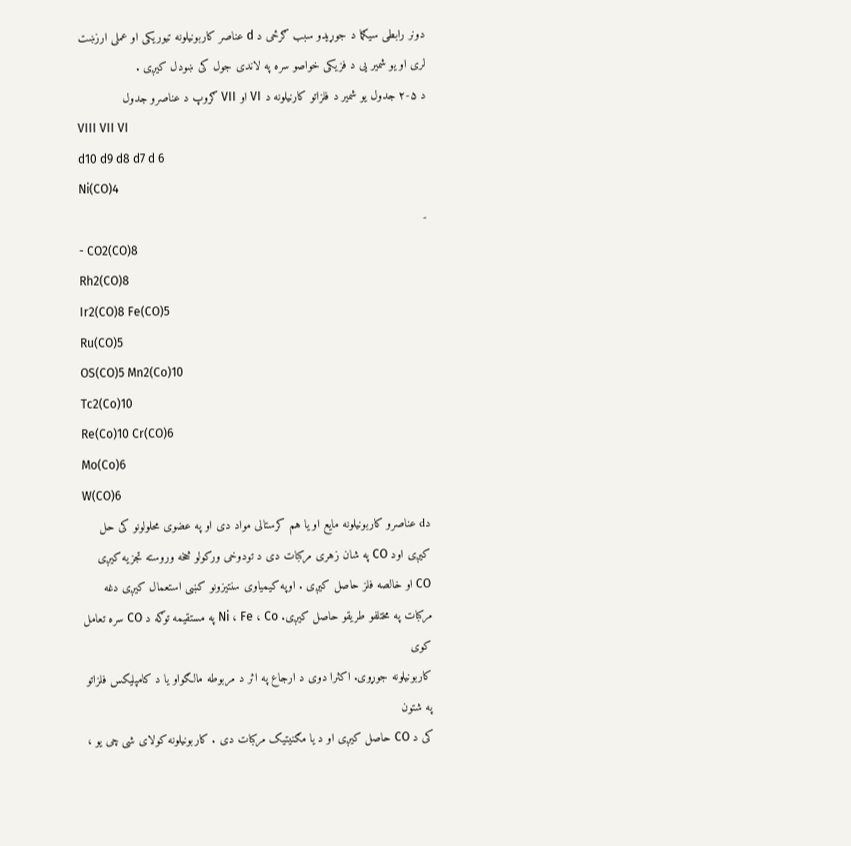دونر رابطی سیګما د جوړیدو سبب ګرځی د d عناصر کاربونیلونه تیوریکی او عملی ارزښت لری او یو شمیر یی د فزیکی خواصو سره په لاندی جول کی ښودل کیږی .
د ۵-۲ جدول یو شمیر د فلزاتو کارنیلونه د VI او VII ګروپ د عناصرو جدول
VIII VII VI
d10 d9 d8 d7 d 6
Ni(CO)4
-
- CO2(CO)8
Rh2(CO)8
Ir2(CO)8 Fe(CO)5
Ru(CO)5
OS(CO)5 Mn2(Co)10
Tc2(Co)10
Re(Co)10 Cr(CO)6
Mo(Co)6
W(CO)6
دd عناصرو کاربونیلونه مایع او یا هم کرستالی مواد دی او په عضوی محلولونو کی حل کیږی اود CO په شان زهری مرکبات دی د تودوخی ورکولو څخه وروسته تجزیه کیږی
CO او خالصه فلز حاصل کیږی . اوپه کیمیاوی سنتیزونو کښی استعمال کیږی دغه مرکبات په مختلفو طریقو حاصل کیږی. Ni ، Fe ، Co په مستقیمه توګه د CO سره تعامل کوی
کاربونیلونه جوړوی. اکثرا دوی د ارجاع په اثر د مربوطه مالګواو یا د کامپلیکس فلزاتو په شتون
کی د CO حاصل کیږی او د یا مګنیتیک مرکبات دی . کاربونیلونه کولای شی چی یو ،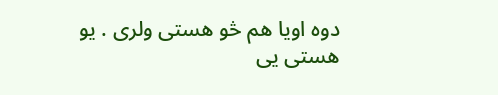دوه اویا هم څو هستی ولری . یو هستی یی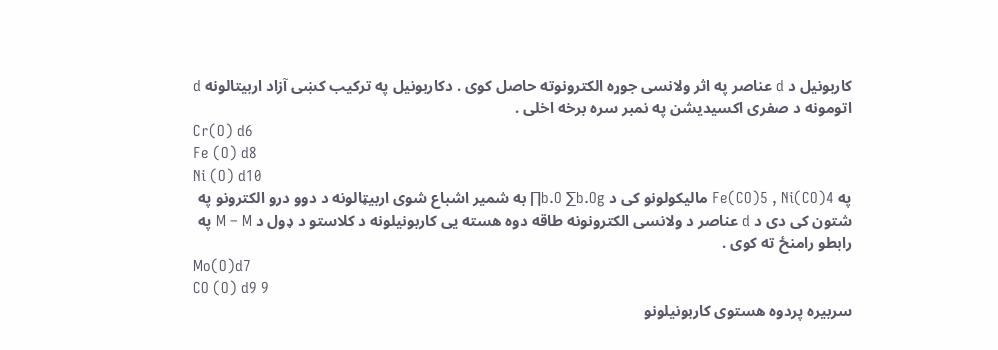کاربونیل د d عناصر په اثر ولانسی جوړه الکترونوته حاصل کوی . دکاربونیل په ترکیب کښی آزاد اربیتالونه d اتومونه د صفری اکسیدیشن په نمبر سره برخه اخلی .
Cr(O) d6
Fe (O) d8
Ni (O) d10
په Fe(CO)5 , Ni(CO)4 مالیکولونو کی د b.O ∑b.Og∏ به شمیر اشباع شوی اربیټالونه د دوو درو الکترونو په شتون کی دی د d عناصر د ولانسی الکترونونه طاقه دوه هسته یی کاربونیلونه د کلاستو د ډول د M – M په رابطو رامنځ ته کوی .
Mo(O)d7
CO (O) d9 9
سربیره پردوه هستوی کاربونیلونو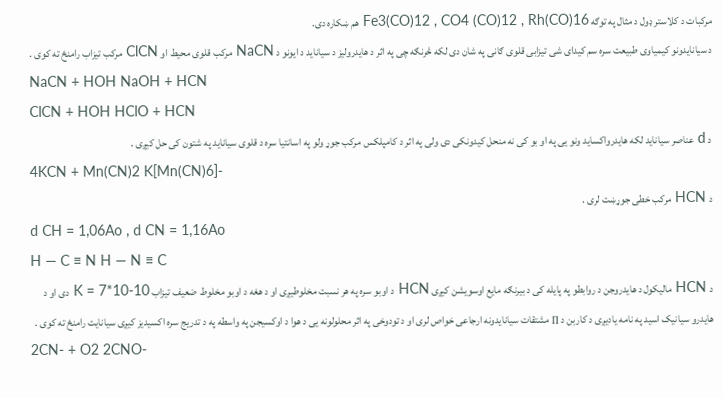مرکبات د کلاستر ډول د مثال په توګه Fe3(CO)12 , CO4 (CO)12 , Rh(CO)16 هم ښکاره دی.
د سیانایدونو کیمیاوی طبیعت سره سم کیدای شی تیزابی قلوی ګانی په شان دی لکه څرنګه چی په اثر د هایدرولیز د سیاناید د ایونو د NaCN مرکب قلوی محیط او ClCN مرکب تیزاب رامنځ ته کوی .
NaCN + HOH NaOH + HCN
ClCN + HOH HClO + HCN
د d عناصر سیاناید لکه هایدرواکساید ونو یی په او بو کی نه منحل کیدونکی دی ولی په اثر د کامپلکس مرکب جوړ ولو په اسانتیا سره د قلوی سیاناید په شتون کی حل کیږی .
4KCN + Mn(CN)2 K[Mn(CN)6]-
د HCN مرکب خطی جوړښت لری .
d CH = 1,06Ao , d CN = 1,16Ao
H ― C ≡ N H ― N ≡ C
د HCN مالیکول د هایدروجن د روابطو په پایله کی د بیرنګه مایع اوسویشن کیږی HCN د اوبو سره په هر نسبت مخلوطیږی او د هغه د اوبو مخلوط ضعیف تیزاب K = 7*10-10 دی او د هایدرو سیانیک اسید په نامه یادیږی د کاربن د ∏ مشتقات سیانایدونه ارجاعی خواص لری او د تودوخی په اثر محلولونه یی د هوا د اوکسیجن په واسطه په د تدریج سره اکسیدیز کیږی سیانایت رامنځ ته کوی .
2CN- + O2 2CNO-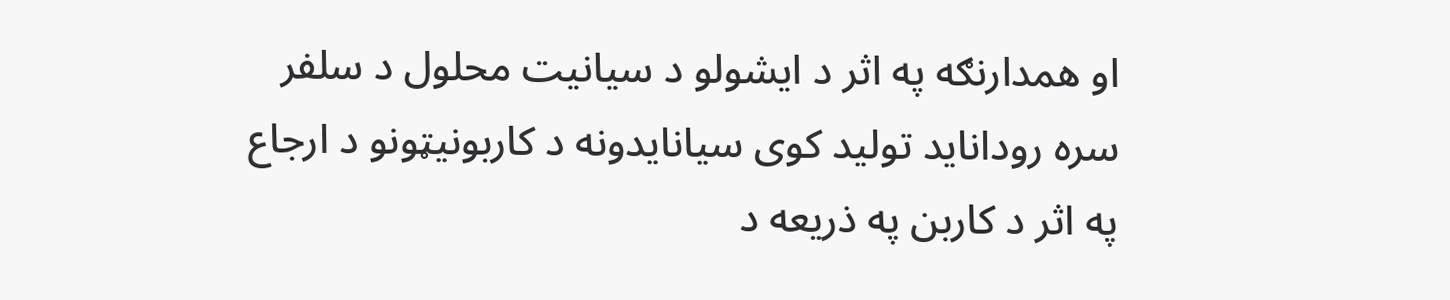او همدارنګه په اثر د ایشولو د سیانیت محلول د سلفر سره روداناید تولید کوی سیانایدونه د کاربونیټونو د ارجاع په اثر د کاربن په ذریعه د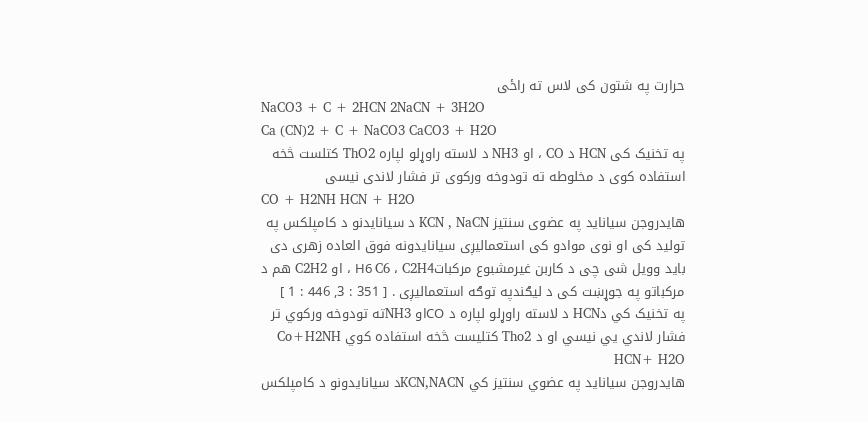حرارت په شتون کی لاس ته راځی
NaCO3 + C + 2HCN 2NaCN + 3H2O
Ca (CN)2 + C + NaCO3 CaCO3 + H2O
په تخنیک کی HCN د CO ، او NH3 د لاسته راوړلو لپاره ThO2 کتلست څخه استفاده کوی د مخلوطه ته تودوخه ورکوی تر فشار لاندی نیسی
CO + H2NH HCN + H2O
هایدروجن سیاناید په عضوی سنتیز KCN , NaCN د سیانایدنو د کامپلکس په تولید کی او نوی موادو کی استعمالیږی سیانایدونه فوق العاده زهری دی باید وویل شی چی د کاربن غیرمشبوع مرکباتH6 C6 ، C2H4 ، او C2H2 هم د مرکباتو په جوړښت کی د لیګندپه توګه استعمالیږی . [ 351 : 3, 446 : 1 ]
په تخنيک کي دHCN د لاسته راوړلو لپاره د COاو NH3ته تودوخه ورکوي تر فشار لاندي يي نيسي او د Tho2 کتلیست څخه استفاده کوي Co+H2NH HCN+ H2O
هايدروجن سياناید په عضوي سنتيز کي KCN,NACNد سيانايدونو د کامپلکس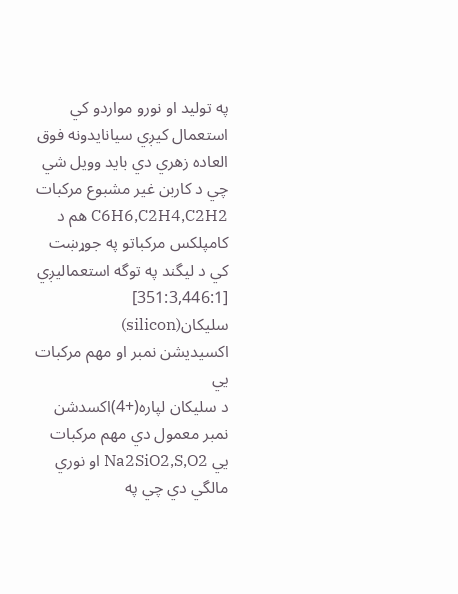په توليد او نورو مواردو کي استعمال کيږي سيانايدونه فوق العاده زهري دي بايد وويل شي چي د کاربن غير مشبوع مرکبات C6H6,C2H4,C2H2 هم د کامپلکس مرکباتو په جوړښت کي د ليگند په توگه استعماليږي [351:3,446:1]
سليکان(silicon)
اکسيديشن نمبر او مهم مرکبات يي
د سليکان لپاره(+4)اکسدشن نمبر معمول دي مهم مرکبات يي Na2SiO2,S,O2 او نوري مالگي دي چي په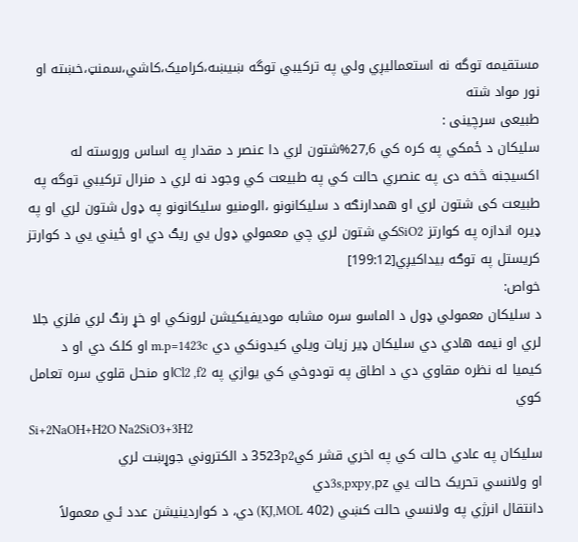مستقيمه توگه نه استعماليږي ولي په ترکيبي توگه ښيښه،کراميک،کاشي،سمنټ،خښته او نور مواد شته
طبيعی سرچینی :
سليکان د ځمکي په کره کي 27,6%شتون لري دا عنصر د مقدار په اساس وروسته له اکسيجنه څخه دی په عنصري حالت کي په طبيعت کي وجود نه لري د منرال ترکيبي توگه په طبیعت کی شتون لري او همدارنګه د سليکانونو ،الومنيو سليکانونو په ډول شتون لري او په ډيره اندازه په کوارتز SiO2کي شتون لري چي معمولي ډول يي ريګ دي او ځيني يي د کوارتز کريستل په توګه بيداکيږي[199:12]
خواص:
د سليکان معمولي ډول د الماسو سره مشابه موديفيکيشن لرونکي او خړ رنګ لري فلزي جلا لري او نيمه هادي دي سليکان ډير زيات ويلي کيدونکي دي m.p=1423c او کلک دي او د کيميا له نظره مقاوي دي د اطاق په تودوخي کي يوازي په Cl2 ,f2او منحل قلوي سره تعامل کوي
Si+2NaOH+H2O Na2SiO3+3H2
سليکان په عادي حالت کي په اخري قشر کي3523p2 د الکتروني جوړښت لري
او ولانسي تحريک حالت يي 3s,pxpy,pzدي
دانتقال انرژي په ولانسي حالت کښي (402 KJ,MOL) دي، د کواردينيشن عدد ئـي معمولاً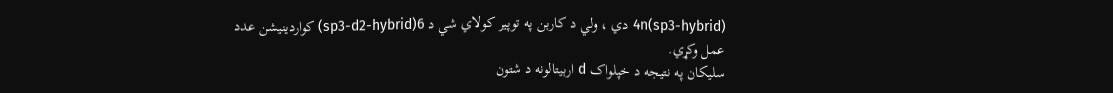4n(sp3-hybrid) دي ، ولي د کاربن په توپير کولاي شي د 6(sp3-d2-hybrid) کواردينيشن عدد عمل وکړي.
سليکان په نتيجه د خپلواک d اربيتالونه د شتون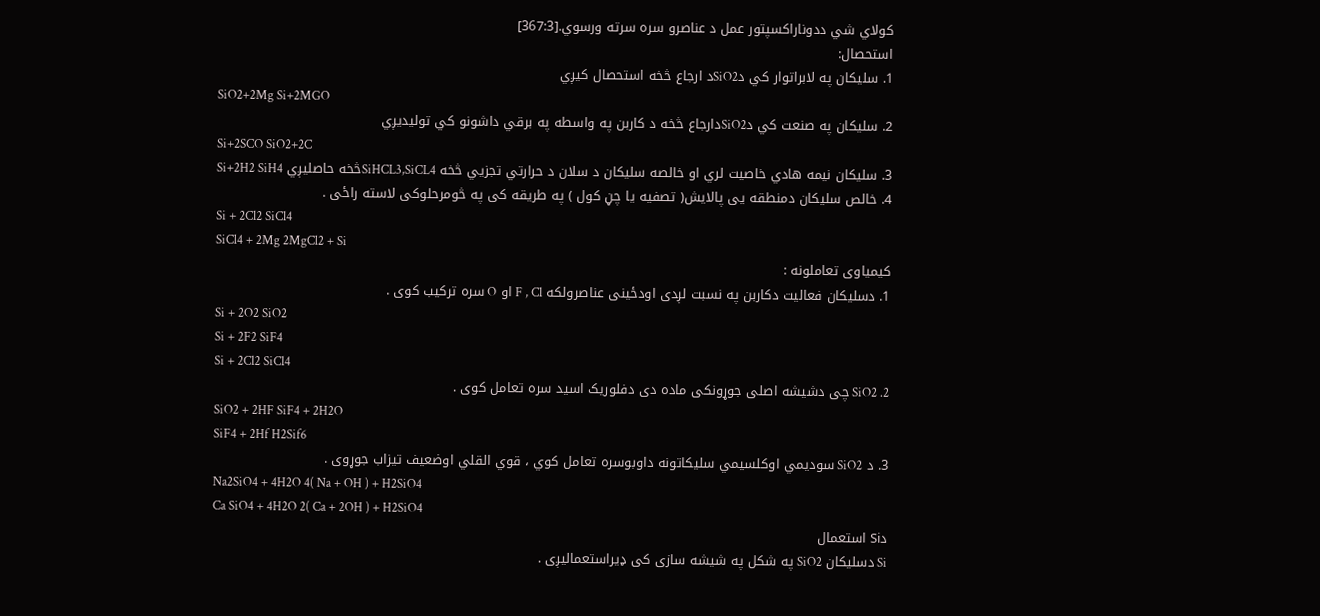کولاي شي ددوناراکسپتور عمل د عناصرو سره سرته ورسوي.[367:3]
استحصال:
1. سليکان په لابراتوار کي دSiO2د ارجاع څخه استحصال کيږي
SiO2+2Mg Si+2MGO
2. سليکان په صنعت کي دSiO2دارجاع څخه د کاربن په واسطه په برقي داشونو کي توليديږي
Si+2SCO SiO2+2C
3. سليکان نيمه هادي خاصيت لري او خالصه سليکان د سلان د حرارتي تجزيي څخه SiHCL3,SiCL4څخه حاصليږي Si+2H2 SiH4
4. خالص سلیکان دمنطقه یی پالایش( تصفیه یا چڼ کول ) په طریقه کی په څومرحلوکی لاسته راځی .
Si + 2Cl2 SiCl4
SiCl4 + 2Mg 2MgCl2 + Si
کیمیاوی تعاملونه :
1. دسلیکان فعالیت دکاربن په نسبت لږدی اودځینی عناصرولکه F , Cl او O سره ترکيب کوی .
Si + 2O2 SiO2
Si + 2F2 SiF4
Si + 2Cl2 SiCl4
2. SiO2 چی دشیشه اصلی جوړونکی ماده دی دفلوریک اسید سره تعامل کوی .
SiO2 + 2HF SiF4 + 2H2O
SiF4 + 2Hf H2Sif6
3. د SiO2 سوديمي اوکلسيمي سليکاتونه داوبوسره تعامل کوي ، قوي القلي اوضعيف تیزاب جوړوی .
Na2SiO4 + 4H2O 4( Na + OH ) + H2SiO4
Ca SiO4 + 4H2O 2( Ca + 2OH ) + H2SiO4
دSi استعمال
Si دسلیکان SiO2 په شکل په شیشه سازی کی ډیراستعمالیږی .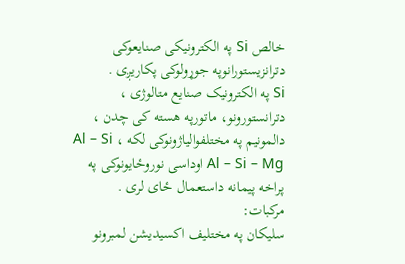خالص Si په الکترونیکی صنایعوکی دترانزیستورانوپه جوړولوکی پکاریږی .
Si په الکترونیک صنایع متالوژی ، دترانستورونو، ماتورپه هسته کی چدن ، دالمونیم په مختلفوالیاژونوکی لکه Al – Si ، Al – Si – Mg اوداسی نوروځایونوکی په پراخه پیمانه داستعمال ځای لری .
مرکبات:
سليکان په مختليف اکسيديشن لمبرونو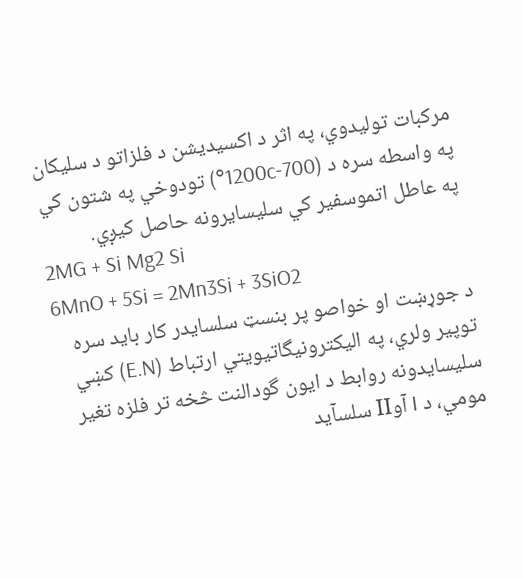مرکبات توليدوي، په اثر د اکسيديشن د فلزاتو د سليکان په واسطه سره د (700-1200c°) تودوخي په شتون کي په عاطل اتموسفير کي سليسايرونه حاصل کيږي.
2MG + Si Mg2 Si
6MnO + 5Si = 2Mn3Si + 3SiO2
د جوړښت او خواصو پر بنسټ سلسايدر کار بايد سره توپير ولري، په اليکترونيگاتيويتي ارتباط (E.N) کښي سليسايدونه روابط د ايون گودالنت څخه تر فلزه تغير مومي، د I آوII سلسآيد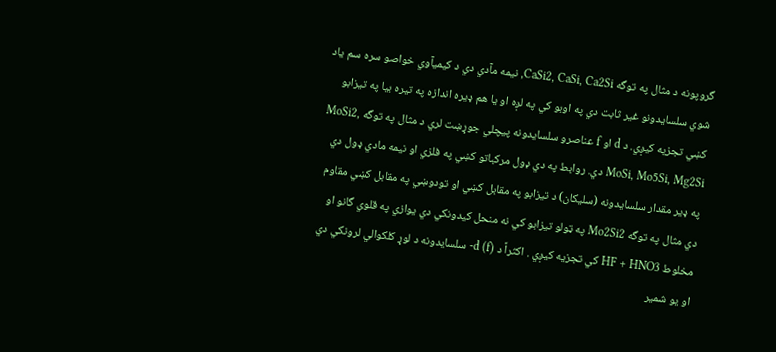گروپونه د مثال په توگه CaSi2, CaSi, Ca2Si, نيمه مآدي دي د کيميآوي خواصو سره سم ياد شوي سلسايدونو غير ثابت دي په اوبو کي په لږه او يا هم ډيره اندازه په تيره بيا په تيزابو کښي تجزيه کيږي. د d او f عناصرو سلسايدونه پيچلي جوړښت لري د مثال په توگه MoSi2, MoSi, Mo5Si, Mg2Si دي. روابط په دي ډول مرکباتو کښي په فلزي او نيمه مادي ډول دي په ډير مقدار سلسايدونه (سليکان) د تيزابو په مقابل کښي او تودوښي په مقابل کښي مقاوم دي مثال په توگه Mo2Si2 په ټولو تيزابو کي نه منحل کيدونکي دي يوازي په قلوي گانو او مخلوط HF + HNO3 کي تجزيه کيږي . اکثراً د (f) d- سلسايدونه د لوړ کلکوالي لرونکي دي او يو شمير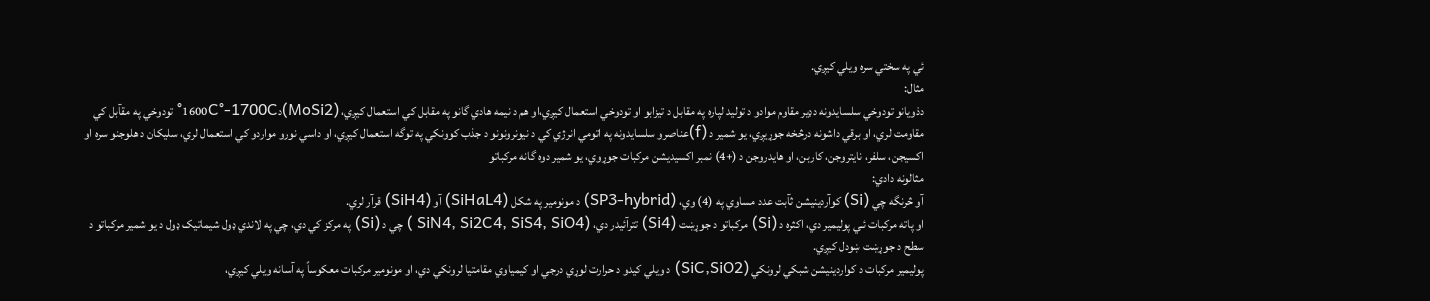ئي په سختي سره ويلي کيږي.
مثال:
دذويانو تودوخي سلسايدونه دډير مقاوم موادو د توليد لپاره په مقابل د تيزابو او تودوخي استعمال کيږي،او هم د نيمه هادي گانو په مقابل کي استعمال کيږي، (MoSi2)د1600C°-1700C° تودوخي په مقآبل کي مقاومت لري، او برقي داشونه درڅخه جوړيږي، يو شمير د (f)عناصرو سلسايدونه په اتومي انرژي کي د نيونرونونو د جذب کوونکي په توگه استعمال کيږي، او داسي نورو مواردو کي استعمال لري، سليکان د هلوجنو سره او اکسيجن، سلفر، نايتروجن، کاربن، او هايدروجن د (+4) نمبر اکسيديشن مرکبات جوړوي، يو شمير دوه گانه مرکباتو
مثالونه دادي:
آو څرنگه چي (Si) کوآردينيشن ثآبت عدد مساوي په (4) وي، (SP3-hybrid) د مونومير په شکل (SiHaL4) آو (SiH4) قرآر لري.
او پاته مرکبات ئـي پوليمير دي، اکثره د (Si) مرکباتو د جوړښت (Si4) تترآئيدر دي، (SiN4, Si2C4, SiS4, SiO4 ) چي د (Si) په مرکز کي دي، چي په لاندي ډول شيماتيک ډول د يو شمير مرکباتو د سطح د جوړښت ښودل کيږي.
پوليمير مرکبات د کواردينيشن شبکي لرونکي (SiC,SiO2) د ويلي کيدو د حرارت لوړي درجي او کيمياوي مقامتيا لرونکي دي، او مونومير مرکبات معکوساً په آسانه ويلي کيږي،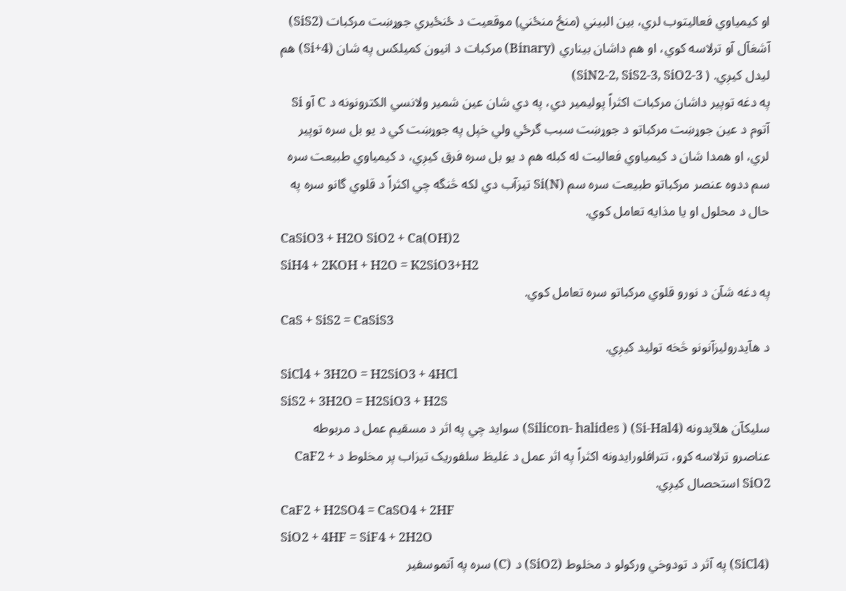او کيمياوي فعاليتوب لري، بين البيني (منځ منځني) موقعيت د ځنځيري جوړښت مرکبات (SiS2) آشغآل آو ترلاسه کوي، او هم داشان بيناري (Binary) مرکبات د انيون کميلکس په شان (Si+4) هم ليدل کيږي. ( SiN2-2, SiS2-3, SiO2-3)
په دغه توپير داشان مرکبات اکثراً پوليمير دي، په دي شان عين شمير ولانسي الکترونونه د C آو Si آتوم د عين جوړښت مرکباتو د جوړښت سبب گرځي ولي خپل په جوړښت کي د يو بل سره توپير لري، او همدا شان د کيمياوي فعاليت له کبله هم د يو بل سره فرق کيږي، د کيمياوي طبيعت سره سم ددوه عنصر مرکباتو طبيعت سره سم (N)Si تيزآب دي لکه څنگه چي اکثراً د قلوي گانو سره په حال د محلول او يا مذايه تعامل کوي.
CaSiO3 + H2O SiO2 + Ca(OH)2
SiH4 + 2KOH + H2O = K2SiO3+H2
په دغه شآن د نورو قلوي مرکباتو سره تعامل کوي.
CaS + SiS2 = CaSiS3
د هآيدروليزآنونو څخه توليد کيږي.
SiCl4 + 3H2O = H2SiO3 + 4HCl
SiS2 + 3H2O = H2SiO3 + H2S
سليکآن هلآيدونه (Si-Hal4) ( Silicon- halides) سوايد چي په اثر د مسقيم عمل د مربوطه عناصرو ترلاسه کړو، تترافلورايدونه اکثراً په اثر عمل د غليظ سلفوريک تيزاب پر مخلوط د CaF2 + SiO2 استحصال کيږي.
CaF2 + H2SO4 = CaSO4 + 2HF
SiO2 + 4HF = SiF4 + 2H2O
(SiCl4) په آثر د تودوخي ورکولو د مخلوط (SiO2) د (C) سره په آتموسفير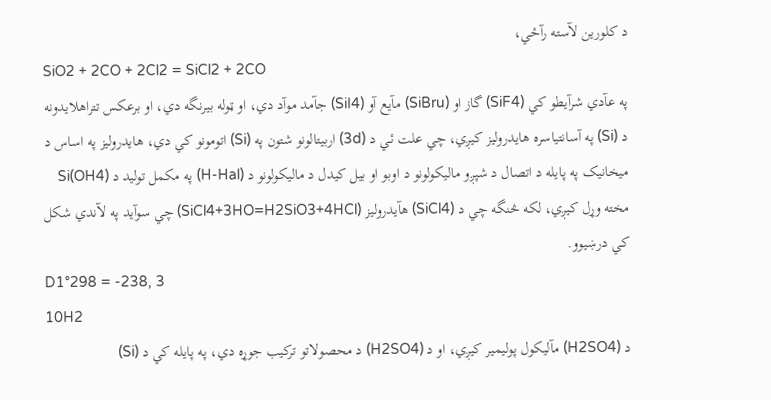د کلورين لآسته رآځي،
SiO2 + 2CO + 2Cl2 = SiCl2 + 2CO
په عآدي شرآيطو کي (SiF4) گاز او (SiBru) مآيع آو (SiI4) جآمد موآد دي، او ټوله بيرنگه دي، او برعکس تتراهلايدونه د (Si) په آسانتياسره هايدروليز کيږي، چي علت ئـي د (3d) اربيتالونو شتون په (Si) اتومونو کي دي، هايدروليز په اساس د ميخانيک په پايله د اتصال د شپږو ماليکولونو د اوبو او بيل کيدل د ماليکولونو د (H-Hal) په مکمل توليد د (OH4)Si مخته وړل کيږي، لکه څنگه چي د (SiCl4) هآيدروليز (SiCl4+3HO=H2SiO3+4HCl) چي سوآيد په لآندي شکل کي درښيوو.
D1°298 = -238, 3
10H2
د (H2SO4) مآليکول پوليمير کيږي، او د (H2SO4) د محصولاتو ترکيب جوړه دي، په پايله کي د (Si)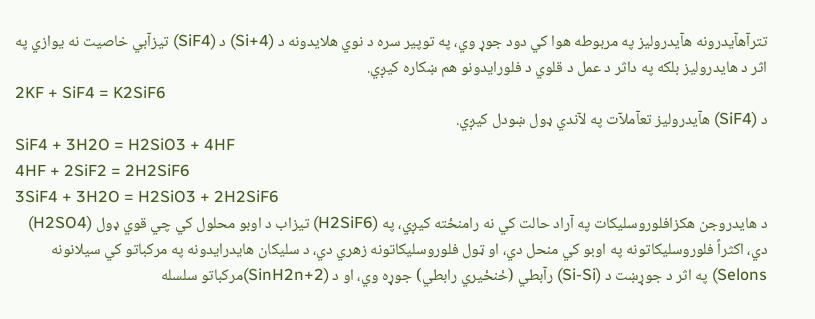تترآهآيدرونه هآيدروليز په مربوطه هوا کي دود جوړ وي، په توپير سره د نوي هلايدونه د (Si+4) د (SiF4) تيزآبي خاصيت نه يوازي په اثر د هايدروليز بلکه په داثر د عمل د قلوي د فلورايدونو هم ښکاره کيږي.
2KF + SiF4 = K2SiF6
د (SiF4) هآيدروليز تعآملآت په لآندي ډول ښودل کيږي.
SiF4 + 3H2O = H2SiO3 + 4HF
4HF + 2SiF2 = 2H2SiF6
3SiF4 + 3H2O = H2SiO3 + 2H2SiF6
د هايدروجن هکزافلوروسليکات په آراد حالت کي نه رامنځته کيږي، په (H2SiF6) تيزاب د اوبو محلول کي چي قوي ډول (H2SO4) دي، اکثراً فلوروسليکاتونه په اوبو کي منحل دي، او ټول فلوروسليکاتونه زهري دي، د سليکان هايدرايدونه په مرکباتو کي سيلانونه Selons) په اثر د جوړښت د (Si-Si) رآبطي (ځنځيري رابطي) جوړه وي، او د (SinH2n+2)مرکباتو سلسله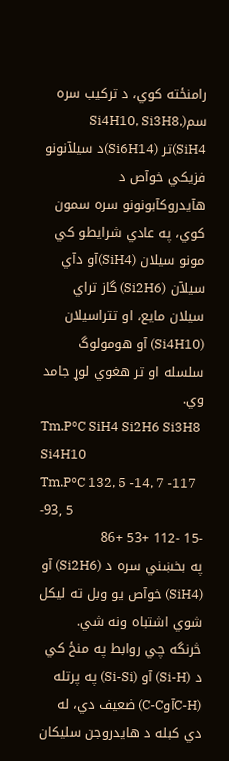رامنځته کوي، د ترکيب سره سم(Si4H10, Si3H8, SiH4)تر (Si6H14)د سيلآنونو فزيکي خوآص د هآيدروکآبونونو سره سمون کوي، په عادي شرايطو کي مونو سيلان (SiH4)آو دآي سيلآن (Si2H6) گاز تراي سيلان مايع، او تتراسيلان (Si4H10) آو هومولوگ سلسله او تر هغوي لوړ جامد وي.
Tm.P°C SiH4 Si2H6 Si3H8 Si4H10
Tm.P°C 132, 5 -14, 7 -117 -93, 5
-15 -112 +53 +86
په بخښني سره د (Si2H6) آو (SiH4) خوآص يو وبل ته ليکل شوي اشتباه ونه شي.
څرنگه چي روابط په منځ کي د (Si-H) آو (Si-Si) په پرتله (C-HآوC-C) ضعيف دي، له دي کبله د هايدروجن سليکان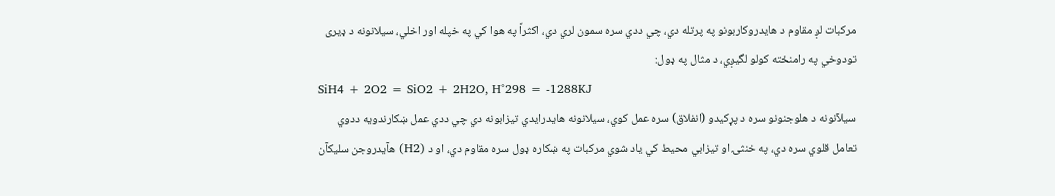مرکبات لږ مقاوم د هايدروکاربونو په پرتله دي، چي ددي سره سمون لري دي، اکثراً په هوا کي په خپله اور اخلي، سيلانونه د ډيری تودوخي په رامنځته کولو لگيږي، د مثال په ډول:
SiH4 + 2O2 = SiO2 + 2H2O, H°298 = -1288KJ
سيلآنونه د هلوجنونو سره د پړکيدو (انفلاق) سره عمل کوي، سيلانونه هايدرايدي تيزابونه دي چي ددي عمل ښکارندويه ددوي تعامل قلوي سره دي، په خنثۍ او تيزابي محيط کي ياد شوي مرکبات په ښکاره ډول سره مقاوم دي، او د (H2) هآيدروجن سليکآن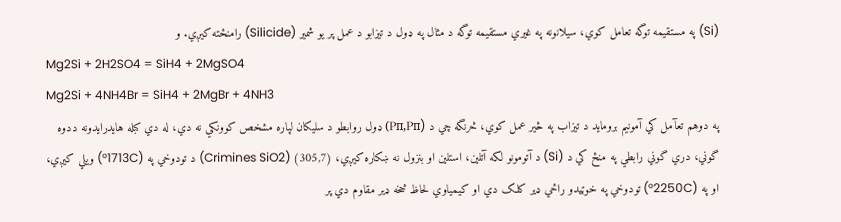(Si) په مستقيمه توگه تعامل کوي، سيلانونه په غيري مستقيمه توگه د مثال په ډول د تيزابو د عمل پر يو شمير (Silicide) رامنځته کيږي. و
Mg2Si + 2H2SO4 = SiH4 + 2MgSO4
Mg2Si + 4NH4Br = SiH4 + 2MgBr + 4NH3
په دوهم تعآمل کي آمونيم برومايد د تيزاب په څير عمل کوي، څرنگه چي د (Pᴨ,Pᴨ) ډول روابطو د سليکان لپاره مشخص کوونکي نه دي، له دي کبله هايدرايدونه ددوه گوني، دري گوني رابطي په منځ کي د (Si) د آتومونو لکه آتلين، استلين او بنزول نه ښکاره کيږي، (305,7) (Crimines SiO2) د تودوخي په (1713C°) ويلي کيږي، او په (2250C°) تودوخي په خوټيدو راځي ډير کلک دي او کيمياوي لحاظ څخه ډير مقاوم دي پر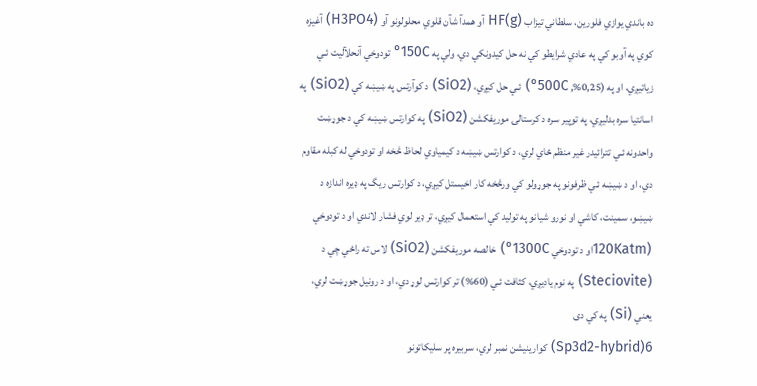ده باندي يوازي فلورين، سلطاني تيزاب (g)HF آو همدآ شآن قلوي محلولونو آو (H3PO4) آغيزه کوي په آوبو کي په عادي شرايطو کي نه حل کيدونکي دي، ولي په 150C° تودوخي آنحلآليت ئـي زياتيږي، او په (0,25%, 500C°) ئـي حل کيږي، (SiO2) د کوآرتس په ښيښه کي (SiO2) په اسانتيا سره بدليږي، په توپير سره د کرستالۍ موريفکشن (SiO2) په کوارتس ښيښه کي د جوړښت واحدونه ئـي تترائيدر غير منظم ځاي لري، د کوارتس ښيښه د کيمياوي لحاظ څخه او تودوخي له کبله مقاوم دي، او د ښيښه ئـي ظرفونو په جوړولو کي ورڅخه کار اخيستل کيږي، د کوارتس ريگ په ډيره اندازه د ښيښو، سمينت، کاشي او نورو شيانو په توليد کي استعمال کيږي، تر ډير لوي فشار لاندي او د تودوخي (120Katmاو د تودوخي 1300C°) خالصه موريفکشن (SiO2) لاس ته راځي چي د (Steciovite) په نوم ياديږي، کثافت ئـي (60%) تر کوارتس لوړ دي، او د رونيل جوړښت لري، يعني (Si) په کي دی
6(Sp3d2-hybrid) کوارينيشن نمبر لري، سربيره پر سليکاتونو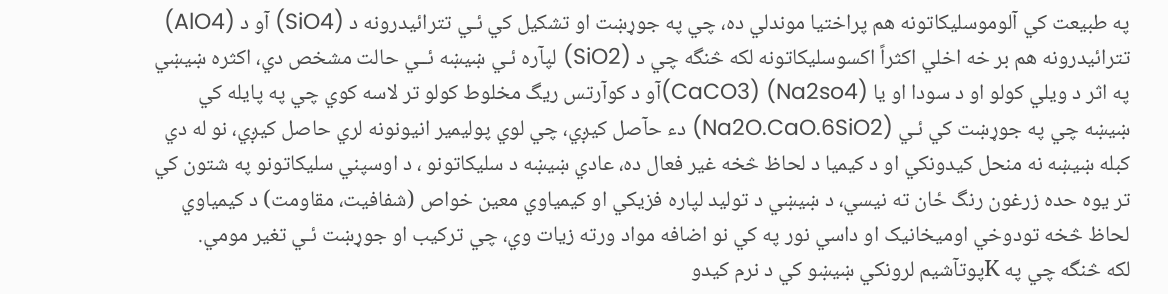په طبيعت کي آلوموسليکاتونه هم پراختيا موندلي ده، چي په جوړښت او تشکيل کي ئـي تترائيدرونه د (SiO4) آو د (AlO4) تترائيدرونه هم بر خه اخلي اکثراً اکسوسليکاتونه لکه څنگه چي د (SiO2) لپآره ئـي ښيښه ئــي حالت مشخص دي، اکثره ښيښي په اثر د ويلي کولو او د سودا او يا (Na2so4) (CaCO3)آو د کوآرتس ريگ مخلوط کولو تر لاسه کوي چي په پايله کي ښيښه چي په جوړښت کي ئـي (Na2O.CaO.6SiO2) دء حآصل کيږي، چي لوي پوليمير انيونونه لري حاصل کيږي، نو له دي کبله ښيښه نه منحل کيدونکي او د کيميا د لحاظ څخه غير فعال ده، عادي ښيښه د سليکاتونو ، د اوسپني سليکاتونو په شتون کي تر يوه حده زرغون رنگ ځان ته نيسي، د ښيښي د توليد لپاره فزيکي او کيمياوي معين خواص (شفافيت، مقاومت) د کيمياوي لحاظ څخه تودوخي اوميخانيک او داسي نور په کي نو اضافه مواد ورته زيات وي، چي ترکيب او جوړښت ئـي تغير مومي.
لکه څنگه چي په Kپوتآشيم لرونکي ښيښو کي د نرم کيدو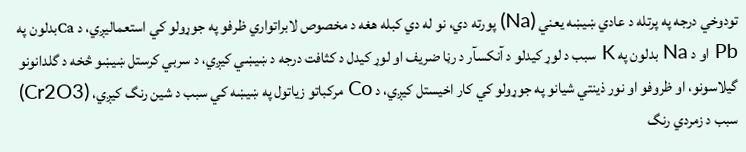تودوخي درجه په پرتله د عادي ښيښه يعني (Na) پورته دي، نو له دي کبله هغه د مخصوص لابراتواري ظرفو په جوړولو کي استعماليږي، د Caبدلون په Pb او د Na بدلون په K سبب د لوړ کيدلو د آنکسآر د رڼا ضريف او لوړ کيدل د کثافت درجه د ښيښي کيږي، د سربي کرستل ښيښو څخه د گلدانونو گيلاسونو، او ظروفو او نور ذينتي شيانو په جوړولو کي کار اخيستل کيږي، د Co مرکباتو زياتول په ښيښه کي سبب د شين رنگ کيږي، (Cr2O3) سبب د زمردي رنگ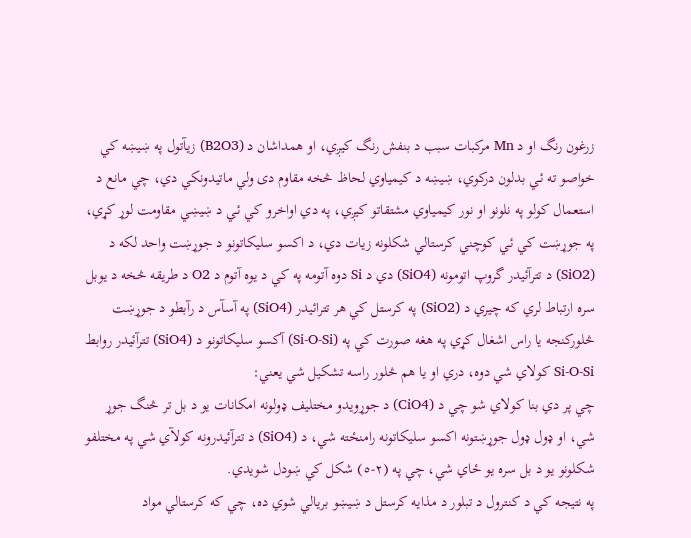زرغون رنگ او د Mn مرکبات سبب د بنفش رنگ کيږي، او همداشان د (B2O3) زيآتول په ښيښه کي خواصو ته ئـي بدلون درکوي، ښيښه د کيمياوي لحاظ څخه مقاوم دى ولي ماتيدونکي دي، چي مانع د استعمال کولو په نلونو او نور کيمياوي مشتقاتو کيږي، په دي اواخرو کي ئـي د ښيښي مقاومت لوړ کړي، په جوړښت کي ئـي کوچني کرستالي شکلونه زيات دي، د اکسو سليکاتونو د جوړښت واحد لکه د (SiO2) د تترآئيدر گروپ اتومونه (SiO4) دي د Si دوه آتومه په کي د يوه آتوم د O2 د طريقه څخه د يوبل سره ارتباط لري که چيري د (SiO2) په کرستل کي هر تترائيدر (SiO4) په آسآس د رآبطو د جوړښت څلورکنجه يا راس اشغال کړي په هغه صورت کي په (Si-O-Si) آکسو سليکاتونو د (SiO4) تترآئيدر روابط Si-O-Si کولاي شي دوه، دري او يا هم څلور راسه تشکيل شي يعني:
چي پر دي بنا کولاي شو چي د (CiO4) د جوړويدو مختليف ډولونه امکانات يو د بل تر څنگ جوړ شي، او ډول ډول جوړښتونه اکسو سليکاتونه رامنځته شي، د (SiO4) د تترآئيدرونه کولآي شي په مختلفو شکلونو يو د بل سره يو ځاي شي، چي په (٢-٥) شکل کي ښودل شويدي.
په نتيجه کي د کنترول د تبلور د مذايه کرستل د ښيښو بريالي شوي ده، چي که کرستالي مواد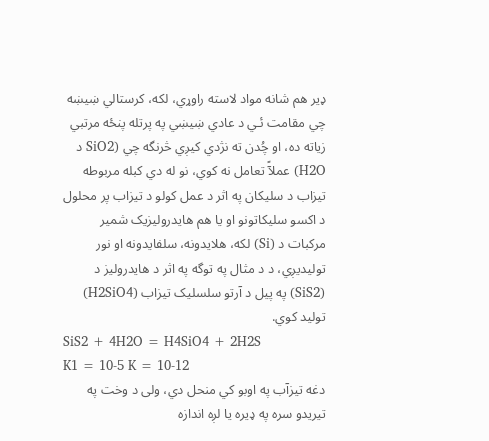ډير هم شانه مواد لاسته راوړي، لکه، کرستالي ښيښه چي مقامت ئـي د عادي ښيښي په پرتله پنځه مرتبي زياته ده، او چُدن ته نژدي کيږي څرنگه چي (SiO2 د H2O) عملآً تعامل نه کوي، نو له دي کبله مربوطه تيزاب د سليکان په اثر د عمل کولو د تيزاب پر محلول د اکسو سليکاتونو او يا هم هايدروليزيک شمير مرکبات د (Si) لکه، هلايدونه، سلفايدونه او نور توليديږي، د د مثال په توگه په اثر د هايدروليز د (SiS2) په پيل د آرتو سلسليک تيزاب (H2SiO4) توليد کوي.
SiS2 + 4H2O = H4SiO4 + 2H2S
K1 = 10-5 K = 10-12
دغه تيزآب په اوبو کي منحل دي، ولى د وخت په تيريدو سره په ډيره يا لږه اندازه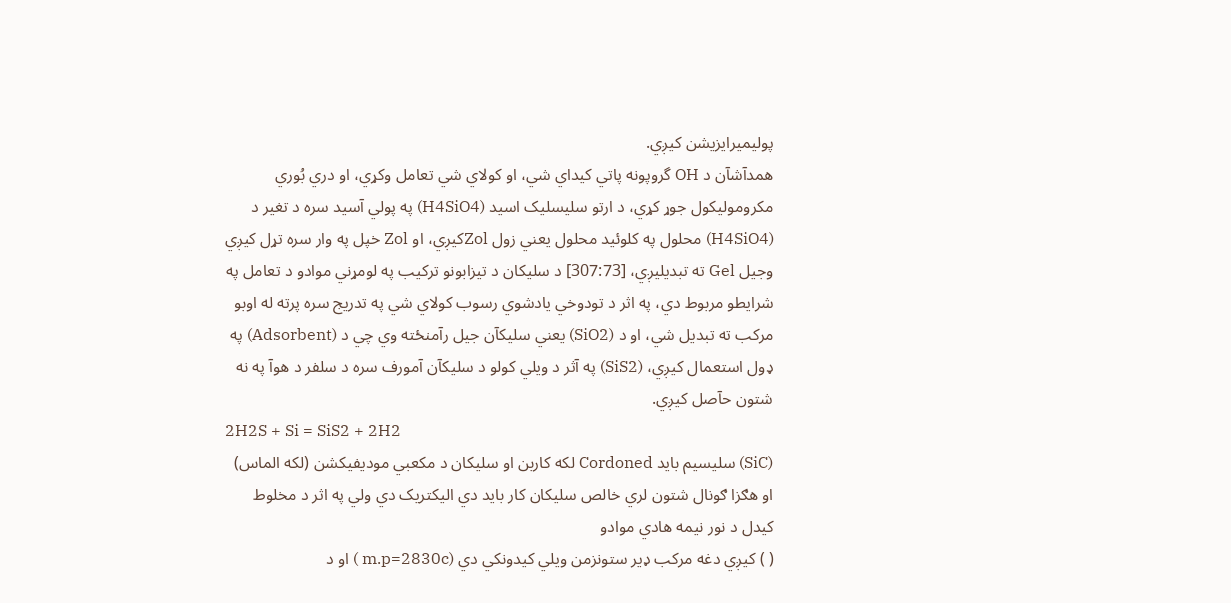پوليميرايزيشن کيږي.
همدآشآن د OH گروپونه پاتي کيداي شي، او کولاي شي تعامل وکړي، او دري بُوري مکروموليکول جوړ کړي، د ارتو سليسليک اسيد (H4SiO4) په پولي آسيد سره د تغير د (H4SiO4) محلول په کلوئيد محلول يعني زول Zolکيږي، او Zol خپل په وار سره تړل کيږي وجيل Gel ته تبديليږي، [307:73] د سليکان د تيزابونو ترکيب په لومړني موادو د تعامل په شرايطو مربوط دي، په اثر د تودوخي يادشوي رسوب کولاي شي په تدريج سره پرته له اوبو مرکب ته تبديل شي، او د (SiO2) يعني سليکآن جيل رآمنځته وي چي د (Adsorbent) په ډول استعمال کيږي، (SiS2) په آثر د ويلي کولو د سليکآن آمورف سره د سلفر د هوآ په نه شتون حآصل کيږي.
2H2S + Si = SiS2 + 2H2
(SiC) سليسيم بايد Cordoned لکه کاربن او سليکان د مکعبي موديفيکشن (لکه الماس)
او هګزا ګونال شتون لري خالص سليکان کار بايد دي اليکتريک دي ولي په اثر د مخلوط کيدل د نور نيمه هادي موادو
( ) کيږي دغه مرکب ډير ستونزمن ويلي کيدونکي دي (m.p=2830c ) او د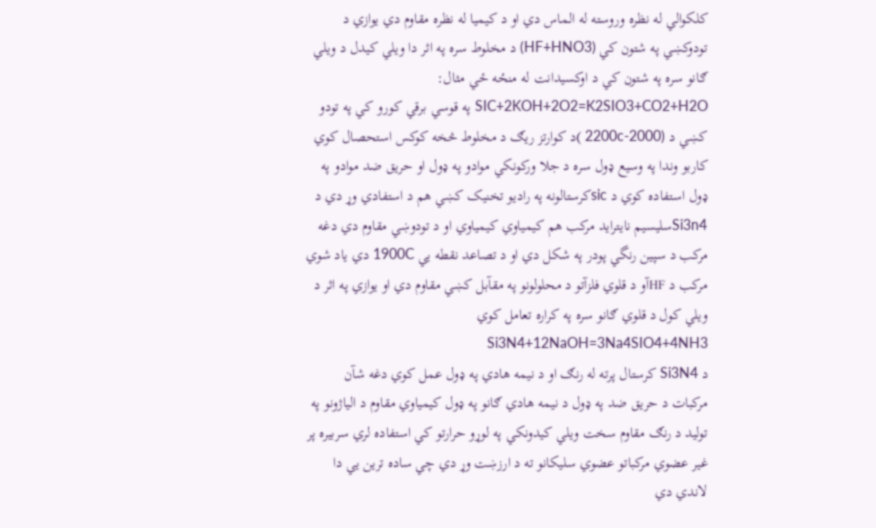کلکوالي له نظره وروسته له الماس دي او د کيميا له نظره مقاوم دي يوازي د تودوکښي په شتون کي (HF+HNO3) د مخلوط سره په اثر دا ويلي کيدل د ويلي ګانو سره په شتون کي د اوکسيدانت له منځه ځي مثال: SIC+2KOH+2O2=K2SIO3+CO2+H2O په قوسي برقي کورو کي په تودو کښي د (2000-2200c )د کوارتز ريګ د مخلوط څخه کوکس استحصال کوي کاربو وندا په وسيع ډول سره د جلا ورکونکي موادو په ډول او حريق ضد موادو په ډول استفاده کوي د sicکرستالونه په راديو تخنيک کښي هم د استفادي وړ دي د
Si3n4سليسيم نايترايد مرکب هم کيمياوي کيمياوي او د تودوښي مقاوم دي دغه مرکب د سپين رنگي پودر په شکل دي او د تصاعد نقطه يي 1900C دي ياد شوي مرکب د HFآو د قلوي فلزآتو د محلولونو په مقآبل کښي مقاوم دي او يوازي په اثر د ويلي کول د قلوي ګانو سره په کراره تعامل کوي Si3N4+12NaOH=3Na4SIO4+4NH3
د Si3N4 کرستال پرته له رنګ او د نيمه هادي په ډول عمل کوي دغه شآن مرکبات د حريق ضد په ډول د نيمه هادي ګانو په ډول کيمياوي مقاوم د الياژونو په توليد د رنګ مقاوم سخت ويلي کيدونکي په لوړو حرارتو کي استفاده لري سربيره پر غير عضوي مرکباتو عضوي سليکانو ته د ارزښت وړ دي چي ساده ترين يي دا لاندي دي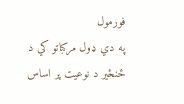فورمول
په دي ډول مرکباتو کي د ځنځير د نوعيت پر اساس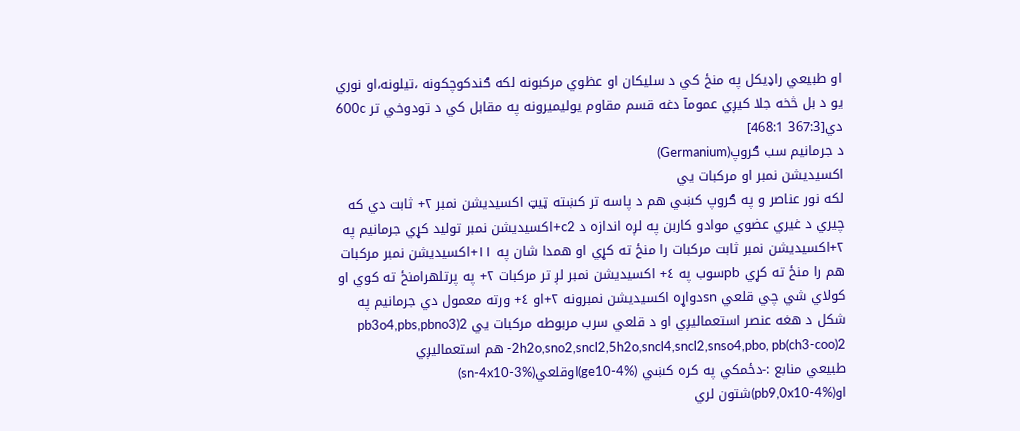او طبيعي راډيکل په منځ کي د سليکان او عظوي مرکبونه لکه ګندکوچکونه ،تيلونه،او نوري يو د بل څخه جلا کيږي عمومآ دغه قسم مقاوم يوليميرونه په مقابل کي د تودوخي تر 600c دي[367:3 468:1]
د جرمانيم سب ګروپ(Germanium)
اکسيديشن نمبر او مرکبات يي
لکه نور عناصر و په ګروپ کښي هم د پاسه تر کښته ټيټ اکسيديشن نمبر ٢+ ثابت دي که چيري د غيري عضوي موادو کاربن په لږه اندازه د c2+اکسيديشن نمبر توليد کړي جرمانيم په ٢+اکسيديشن نمبر ثابت مرکبات را منځ ته کړي او همدا شان په ١١+اکسيديشن نمبر مرکبات هم را منځ ته کړي pbسوب په ٤+ اکسيديشن نمبر لږ تر مرکبات ٢+ په پرتلهرامنځ ته کوي او کولاي شي چي قلعي snدواړه اکسيديشن نمبرونه ٢+او ٤+ ورته معمول دي جرمانيم په شکل د هغه عنصر استعماليږي او د قلعي سرب مربوطه مرکبات يي pb3o4,pbs,pbno3)2 -2h2o,sno2,sncl2,5h2o,sncl4,sncl2,snso4,pbo, pb(ch3-coo)2 هم استعماليږي
طبيعي منابع :-دځمکي په کره کښي (ge10-4%)اوقلعي(sn-4x10-3%) او(pb9,0x10-4%)شتون لري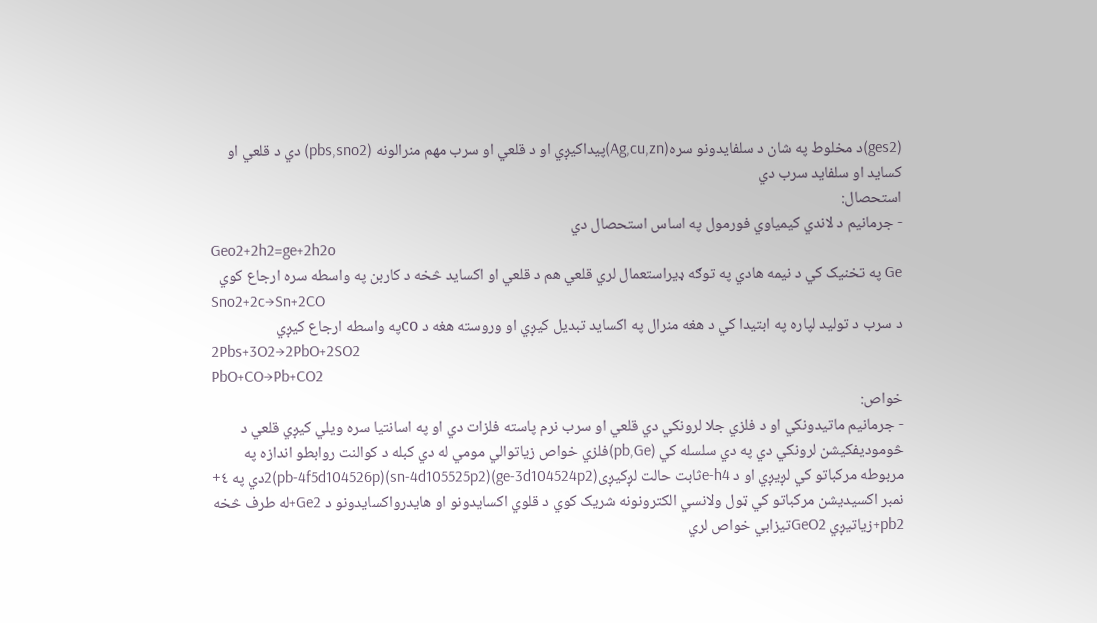(ges2)د مخلوط په شان د سلفايدونو سره(Ag,cu,zn)پيداکيږي او د قلعي او سرب مهم منرالونه (pbs,sno2) دي د قلعي او کسايد او سلفايد سرب دي
استحصال:
- جرمانيم د لاندي کيمياوي فورمول په اساس استحصال دي
Geo2+2h2=ge+2h2o
Ge په تخنيک کي د نيمه هادي په توګه ډيراستعمال لري قلعي هم د قلعي او اکسايد څخه د کاربن په واسطه سره ارجاع کوي
Sno2+2c→Sn+2CO
د سرب د توليد لپاره په ابتيدا کي د هغه منرال په اکسايد تبديل کيږي او وروسته هغه د coپه واسطه ارجاع کيږي
2Pbs+3O2→2PbO+2SO2
PbO+CO→Pb+CO2
خواص:
- جرمانيم ماتيدونکي او د فلزي جلا لرونکي دي قلعي او سرب نرم پاسته فلزات دي او په اسانتيا سره ويلي کيږي قلعي د څوموديفکيشن لرونکي دي په دي سلسله کي (pb,Ge)فلزي خواص زياتوالي مومي له دي کبله د کوالنت روابطو اندازه په مربوطه مرکباتو کي لږيږي او د e-h4ثابت حالت لږکیږی(ge-3d104524p2)(sn-4d105525p2)2(pb-4f5d104526p)دي په ٤+ نمبر اکسيديشن مرکباتو کي ټول ولانسي الکترونونه شريک کوي د قلوي اکسايدونو او هايدرواکسايدونو د Ge2+له طرف څخه pb2+زياتيږي GeO2تيزابي خواص لري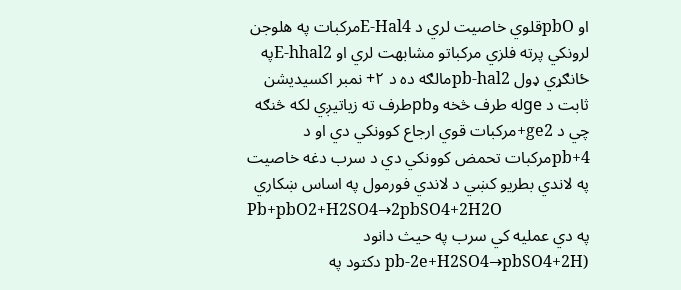او pbOقلوي خاصيت لري د E-Hal4مرکبات په هلوجن لرونکي پرته فلزي مرکباتو مشابهت لري او E-hhal2په ځانګړي ډول pb-hal2مالګه ده د ٢+ نمبر اکسيديشن ثابت د geله طرف څخه وpbطرف ته زياتيږي لکه څنګه چي د ge2+مرکبات قوي ارجاع کوونکي دي او د pb+4مرکبات تحمض کوونکي دي د سرب دغه خاصيت په لاندي بطريو کښي د لاندي فورمول په اساس ښکاري
Pb+pbO2+H2SO4→2pbSO4+2H2O
په دي عمليه کي سرب په حيث دانود (pb-2e+H2SO4→pbSO4+2H دکتود په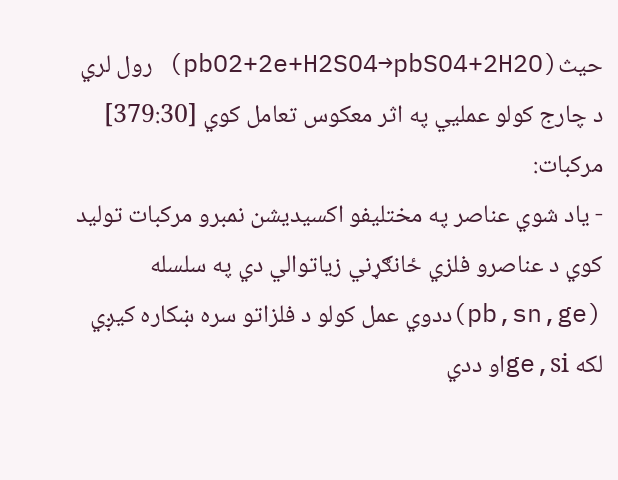حيث(pbO2+2e+H2SO4→pbSO4+2H2O) رول لري د چارج کولو عمليي په اثر معکوس تعامل کوي [379:30]
مرکبات:
- ياد شوي عناصر په مختليفو اکسيديشن نمبرو مرکبات توليد کوي د عناصرو فلزي ځانګړني زياتوالي دي په سلسله (pb,sn,ge)ددوي عمل کولو د فلزاتو سره ښکاره کيږي لکه ge,siاو ددي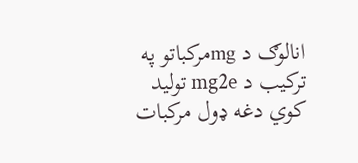انالوګ د mgمرکباتو په ترکيب د mg2e توليد کوي دغه ډول مرکبات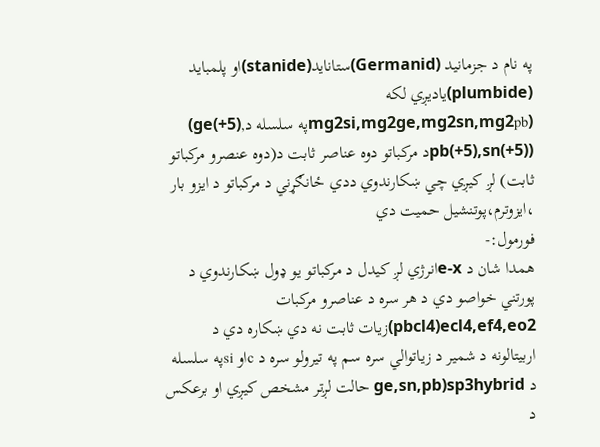په نام د جزمانيد (Germanid)ستانايد(stanide)او پلمبايد (plumbide)ياديږي لکه (mg2si,mg2ge,mg2sn,mg2pbپه سلسله د,ge(+5)) (pb(+5),sn(+5)د مرکباتو دوه عناصر ثابت د(دوه عنصرو مرکباتو ثابت) لږ کيږي چي ښکارندوي ددي ځانګړني د مرکباتو د ايزو بار ،ايزوترم،پوتنشيل حميت دي
فورمول:-
همدا شان د e-xانرژي لږ کيدل د مرکباتو يو ډول ښکارندوي د پورتني خواصو دي د هر سره د عناصرو مرکبات pbcl4)ecl4,ef4,eo2)زيات ثابت نه دي ښکاره دي د اربيتالونه د شمير د زياتوالي سره سم په تيرولو سره د cاو siپه سلسله د ge,sn,pb)sp3hybrid حالت لږتر مشخص کيږي او برعکس د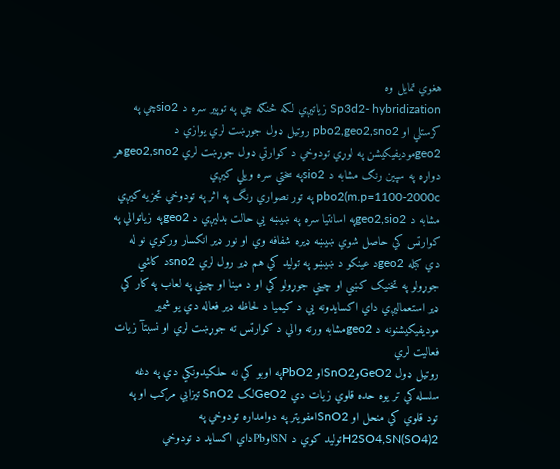هغوي تمايل وه
Sp3d2- hybridization زياتيږي لکه څنګه چي په توپير سره د sio2چي په کرستلي او pbo2,geo2,sno2 روتيل ډول جوړښت لري يوازي د geo2موديفيکيشن په لوړي تودوخي د کوارتي ډول جوړښت لري geo2,sno2هر دواړه په سپين رنګ مشابه د sio2په سختي سره ويلي کيږي pbo2(m.p=1100-2000c په تور نصواري رنگ په اثر په تودوخي تجزيه کيږي مشابه د geo2,sio2په اسانتيا سره په ښيښه يي حالت بدليږي د geo2په زياتوالي په کوارتس کي حاصل شوي ښيښه ډيره شفافه وي او نور ډير انکسار ورکوي نو له دي کبله geo2د عينکو د ښيښو په توليد کي هم ډير رول لري sno2د کاشي جوړولو په تخنيک کښي او چيني جوړولو کي او د مينا او چيني په لعاب په کار کي ډير استعماليږي داي اکسايدونه يي د کيميا د لحاظه ډير فعاله دي يو شمير موديفيکيشنونه د geo2مشابه ورته والي د کوارتس ته جوړښت لري او نسبتآ زيات فعاليت لري
روتيل ډول GeO2وSnO2او PbO2په اوبو کي نه حلکيدونکي دي په دغه سلسله کي تر يوه حده قلوي زيات دي GeO2لک SnO2 تيزابي مرکب او په تود قلوي کي منحل او SnO2امفويتر په دوامداره تودوخي په H2SO4,SN(SO4)2توليد کوي د SNاوPbداي اکسايد د تودوخي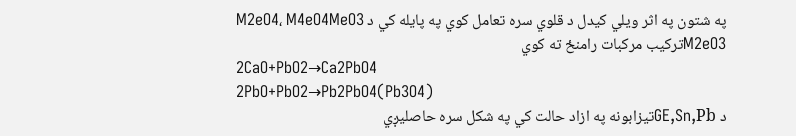په شتون په اثر ويلي کيدل د قلوي سره تعامل کوي په پايله کي د M2eO4، M4eO4MeO3 M2eO3ترکيب مرکبات رامنځ ته کوي
2CaO+PbO2→Ca2PbO4
2PbO+PbO2→Pb2PbO4(Pb3O4)
د GE,Sn,Pbتيزابونه په ازاد حالت کي په شکل سره حاصليږي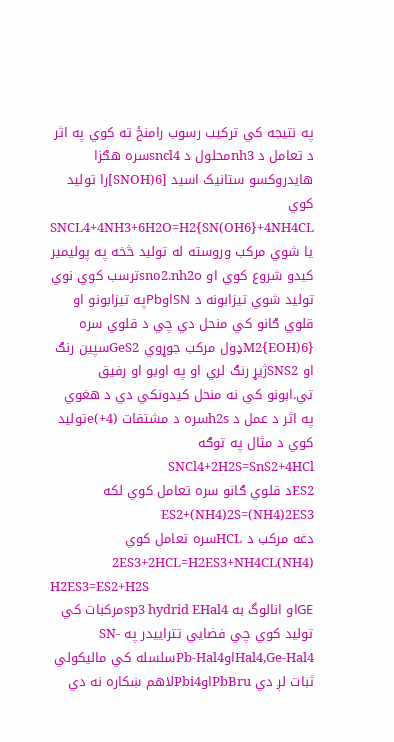په نتيجه کي ترکيب رسوب رامنځ ته کوي په اثر د تعامل د nh3محلول د sncl4سره هګزا هايدروکسو ستانيک اسيد [SNOH)6]را توليد کوي
SNCL4+4NH3+6H2O=H2{SN(OH6}+4NH4CL
يا شوي مرکب وروسته له توليد څخه په پوليمير کيدو شروع کوي او sno2.nh2oترسب کوي نوي توليد شوي تيزابونه د SNاوPbپه تيزابونو او قلوي ګانو کي منحل دي چي د قلوي سره M2{EOH)6}ډول مرکب جوړوي GeS2سپين رنګ او SNS2ژيړ رنګ لري او په اوبو او رفيق تي.ابونو کي نه منحل کيدونکي دي د هغوي په اثر د عمل د h2sسره د مشتقات e(+4)توليد کوي د مثال په توګه SNCl4+2H2S=SnS2+4HCl
ES2د قلوي ګانو سره تعامل کوي لکه ES2+(NH4)2S=(NH4)2ES3
دغه مرکب د HCLسره تعامل کوي (NH4)2ES3+2HCL=H2ES3+NH4CL
H2ES3=ES2+H2S
GEاو انالوگ به sp3 hydrid EHal4مرکبات کي توليد کوي چي فضايي تتراييدر په SN-Hal4,Ge-Hal4اوPb-Hal4سلسله کي ماليکولي ثبات لږ دي PbBruاوPbi4لاهم ښکاره نه دي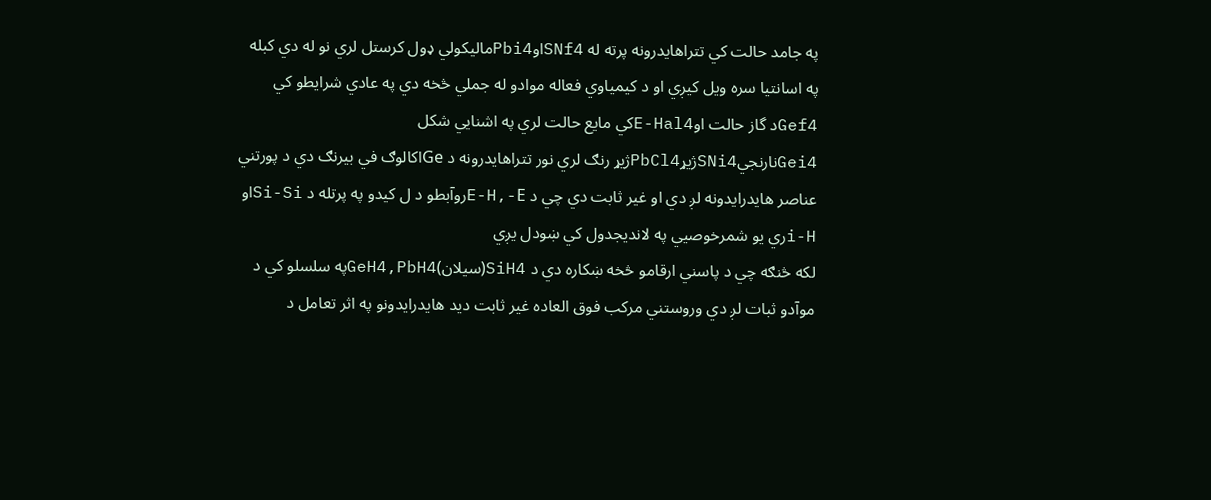په جامد حالت کي تتراهايدرونه پرته له SNf4اوPbi4ماليکولي ډول کرستل لري نو له دي کبله په اسانتيا سره ويل کيږي او د کيمياوي فعاله موادو له جملي څخه دي په عادي شرايطو کي Gef4د گاز حالت اوE-Hal4کي مايع حالت لري په اشنايي شکل Gei4نارنجيSNi4ژيړPbCl4ژيړ رنګ لري نور تتراهايدرونه د Geاکالوګ في بيرنګ دي د پورتني عناصر هايدرايدونه لږ دي او غير ثابت دي چي د E-H,-Eروآبطو د ل کيدو په پرتله د Si-Siاو i-Hري يو شمرخوصيي په لانديجدول کي ښودل يږي
لکه څنګه چي د پاسني ارقامو څخه ښکاره دي د SiH4(سيلان)GeH4,PbH4په سلسلو کي د موآدو ثبات لږ دي وروستني مرکب فوق العاده غير ثابت ديد هايدرايدونو په اثر تعامل د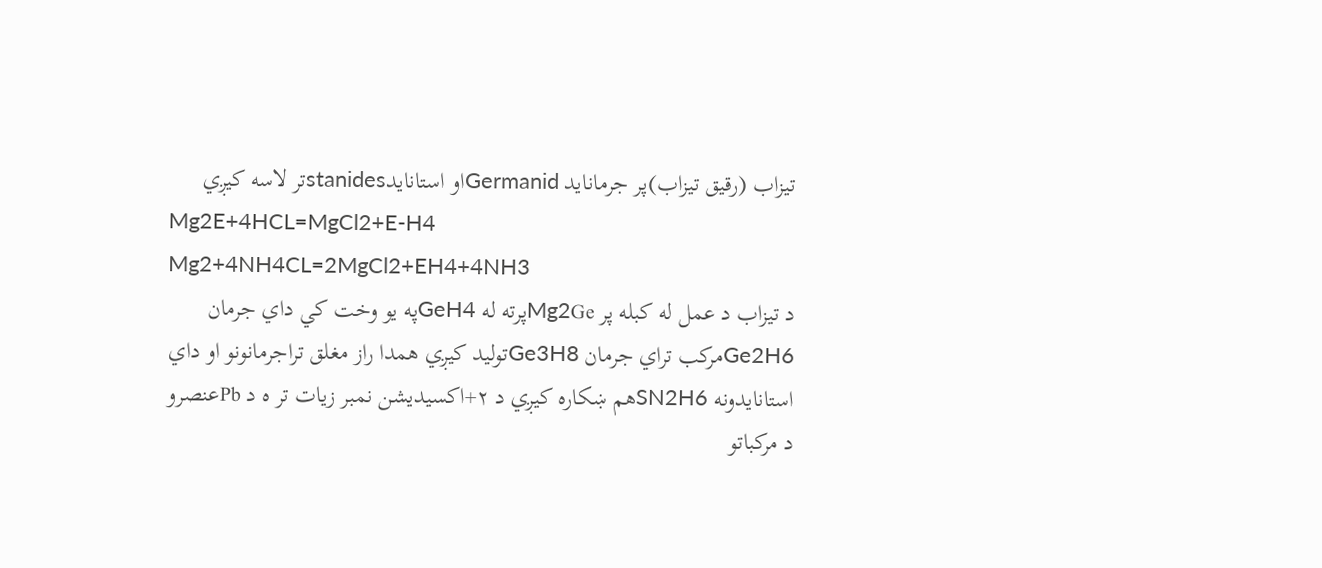تيزاب (رقيق تيزاب)پر جرمانايد Germanidاو استانايدstanidesتر لاسه کيږي
Mg2E+4HCL=MgCl2+E-H4
Mg2+4NH4CL=2MgCl2+EH4+4NH3
د تيزاب د عمل له کبله پر Mg2Geپرته له GeH4په يو وخت کي داي جرمان Ge2H6مرکب تراي جرمان Ge3H8توليد کيږي همدا راز مغلق تراجرمانونو او داي استانايدونه SN2H6هم ښکاره کيږي د ٢+اکسيديشن نمبر زيات تر ه د Pbعنصرو د مرکباتو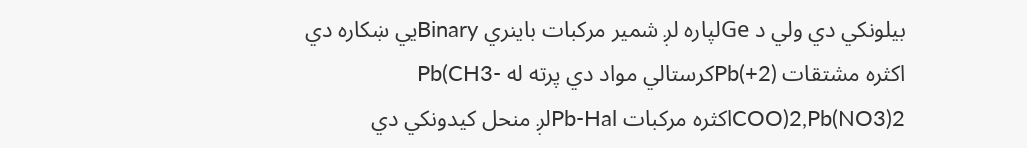بيلونکي دي ولي د Geلپاره لږ شمير مرکبات باينري Binaryيي ښکاره دي اکثره مشتقات Pb(+2)کرستالي مواد دي پرته له Pb(CH3-COO)2,Pb(NO3)2اکثره مرکبات Pb-Halلږ منحل کيدونکي دي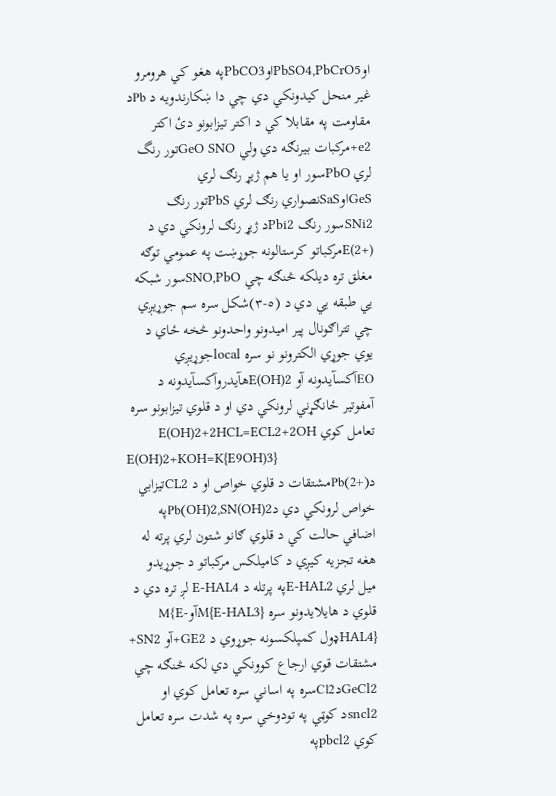اوPbSO4,PbCrO5اوPbCO3په هغو کي هرومرو غير منحل کيدونکي دي چي دا ښکارندويه د Pbد مقاومت په مقابلا کي د اکتر تيزابونو دئ اکتر e2+مرکبات بيرنګه دي ولي GeO SNOتور رنگ لري PbOسور او يا هم ژيړ رنګ لري GeSاوSaSنصواري رنګ لري PbSتور رنګ SNi2سور رنګ Pbi2د ژيړ رنګ لرونکي دي د E(2+)مرکباتو کرستالونه جوړښت په عمومي توګه مغلق تره ديلکه څنګه چي SNO,PbOسور شبکه يي طبقه يي دي د (٥-٣)شکل سره سم جوړيږي چي تتراګونال پير اميدونو واحدونو څخه ځاي د يوي جوړي الکترونو نو سره localجوړيږي EOآکسآيدونه آو E(OH)2هآيدروآکسآيدونه د آمفوتير ځانګړني لرونکي دي او د قلوي تيزابونو سره تعامل کوي E(OH)2+2HCL=ECL2+2OH
E(OH)2+KOH=K{E9OH)3}
دPb(2+)مشتقات د قلوي خواص او د CL2تيزابي خواص لرونکي دي دPb(OH)2,SN(OH)2په اضافي حالت کي د قلوي ګانو شتون لري پرته له هغه تجزيه کيږي د کاميلکس مرکباتو د جوړيدو ميل لري E-HAL2په پرتله د E-HAL4 لږ تره دي د قلوي د هايلايدونو سره M{E-HAL3}آوM{E-HAL4}ډول کمپلکسونه جوړوي د GE2+آو SN2+ مشتقات قوي ارجاع کوونکي دي لکه څنګه چي GeCl2دCl2سره په اساني سره تعامل کوي او sncl2د کوټي په تودوخي سره په شدت سره تعامل کوي pbcl2په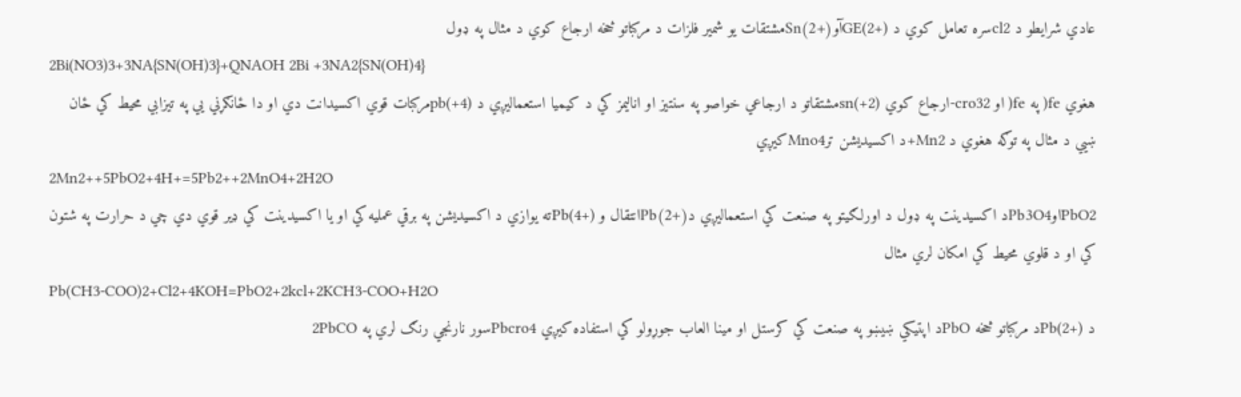عادي شرايطو د cl2سره تعامل کوي د GE(2+)آوSn(2+)مشتقات يو شمير فلزات د مرکباتو څخه ارجاع کوي د مثال په ډول
2Bi(NO3)3+3NA{SN(OH)3}+QNAOH 2Bi +3NA2{SN(OH)4}
هغوي fe( په fe( او cro32-ارجاع کوي sn(+2)مشتقاتو د ارجاعي خواصو په سنتيز او اناليمز کي د کيميا استعماليږي د pb(+4)مرکبات قوي اکسيدانت دي او دا ځانګړني يي په تيزابي محيط کي ځان ښيي د مثال په توګه هغوي د Mn2+د اکسيديشن ترMno4کيږي
2Mn2++5PbO2+4H+=5Pb2++2MnO4+2H2O
PbO2اوPb3O4د اکسيدينت په ډول د اورلګيتو په صنعت کي استعماليږي دPb(2+)انتقال و Pb(4+)ته يوازي د اکسيديشن په برقي عمليه کي او يا اکسيدينت کي ډير قوي دي چي د حرارت په شتون کي او د قلوي محيط کي امکان لري مثال
Pb(CH3-COO)2+Cl2+4KOH=PbO2+2kcl+2KCH3-COO+H2O
د Pb(2+)د مرکباتو څخه PbOد اپتيکي ښيښو په صنعت کي کرستل او مينا العاب جوړولو کي استفاده کيږي Pbcro4سور نارنجي رنګ لري په 2PbCO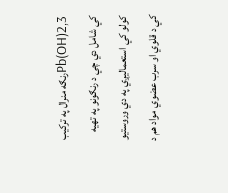3,Pb(OH)2رنګه منرال په ترکيب کي شامل دي چي د رنګونو په تهيه کولو کي استعماليږي په دي وروستيو کي د قلوي او سرب عضوي مواد هم د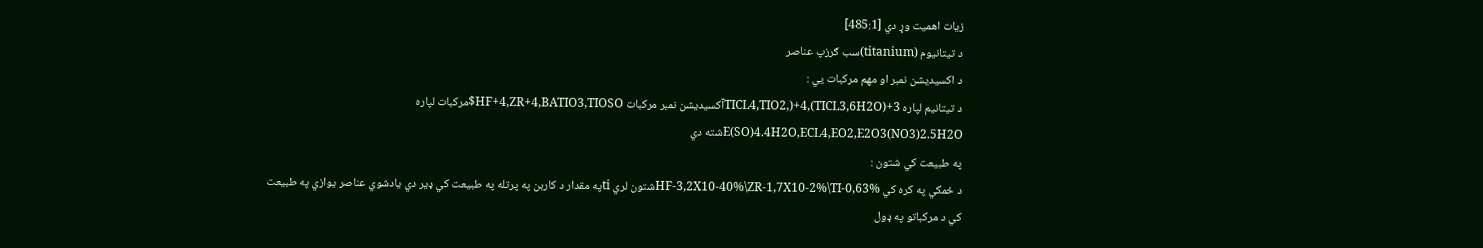زيات اهميت وړ دي [485:1]
د تيتانيوم (titanium)سب ګرزپ عناصر
د اکسيديشن نمبر او مهم مرکبات يي :
د تيتانيم لپاره TICL4,TIO2,)+4,(TICL3,6H2O)+3آکسيديشن نمبر مرکبات HF+4,ZR+4,BATIO3,TIOSO$مرکبات لپاره E(SO)4.4H2O,ECL4,EO2,E2O3(NO3)2.5H2Oشته دي
په طبيعت کي شتون :
د ځمکي په کره کي HF-3,2X10-40%\ZR-1,7X10-2%\TI-0,63%شتون لري tiپه مقدار د کاربن په پرتله په طبيعت کي ډير دي يادشوي عناصر يوازي په طبيعت کي د مرکباتو په ډول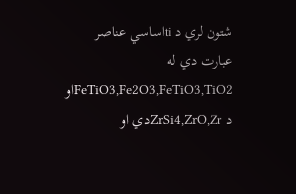شتون لري د tiاساسي عناصر عبارت دي له FeTiO3,Fe2O3,FeTiO3,TiO2او د ZrSi4,ZrO,Zrدي او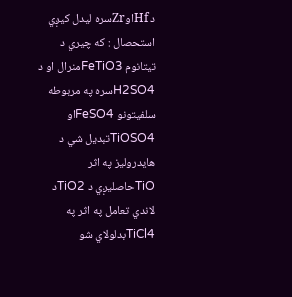د HfاوZrسره ليدل کيږي
استحصال : که چيري د تيتانوم FeTiO3منرال او د H2SO4سره په مربوطه سلفيتونو FeSO4او TiOSO4تبديل شي د هايدروليز په اثر TiOحاصليږي د TiO2د لاندي تعامل په اثر په TiCl4بدلولاي شو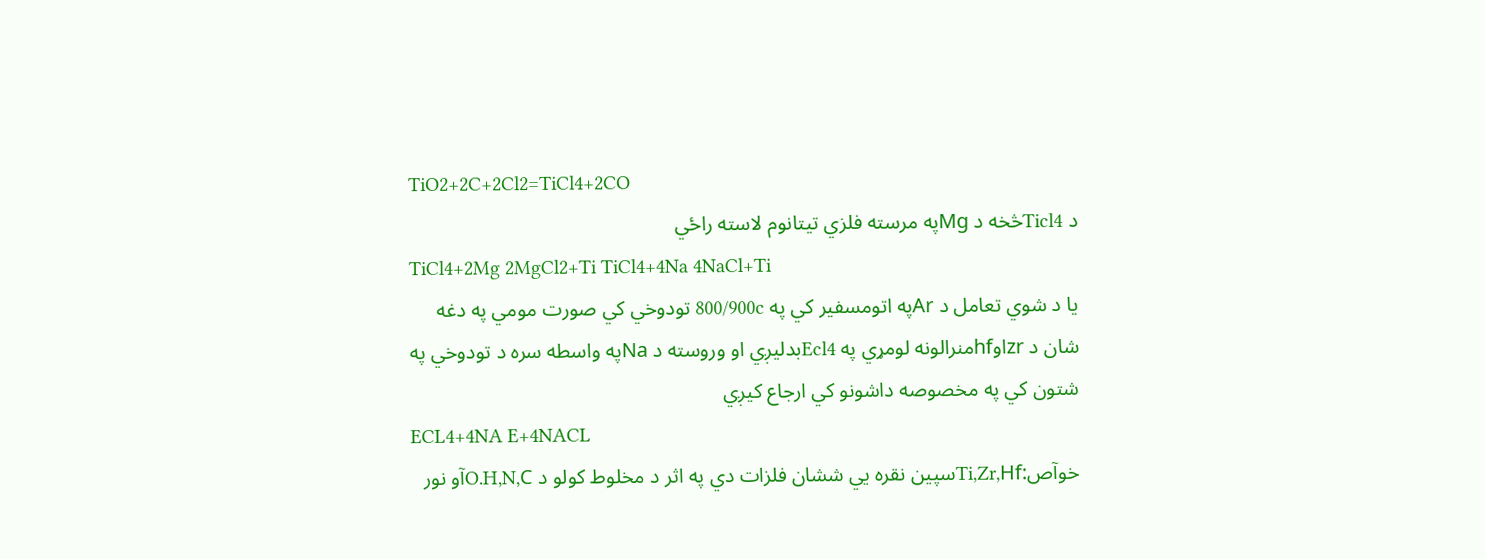TiO2+2C+2Cl2=TiCl4+2CO
د Ticl4څخه د Mgپه مرسته فلزي تيتانوم لاسته راځي
TiCl4+2Mg 2MgCl2+Ti TiCl4+4Na 4NaCl+Ti
يا د شوي تعامل د Arپه اتومسفير کي په 800/900c تودوخي کي صورت مومي په دغه شان د zrاوhfمنرالونه لومړي په Ecl4بدليږي او وروسته د Naپه واسطه سره د تودوخي په شتون کي په مخصوصه داشونو کي ارجاع کيږي
ECL4+4NA E+4NACL
خوآص:Ti,Zr,Hfسپين نقره يي ششان فلزات دي په اثر د مخلوط کولو د O.H,N,Cآو نور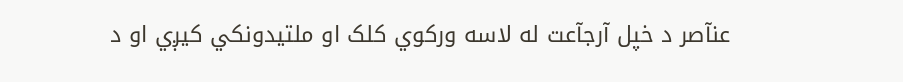عنآصر د خپل آرجآعت له لاسه ورکوي کلک او ملتيدونکي کيږي او د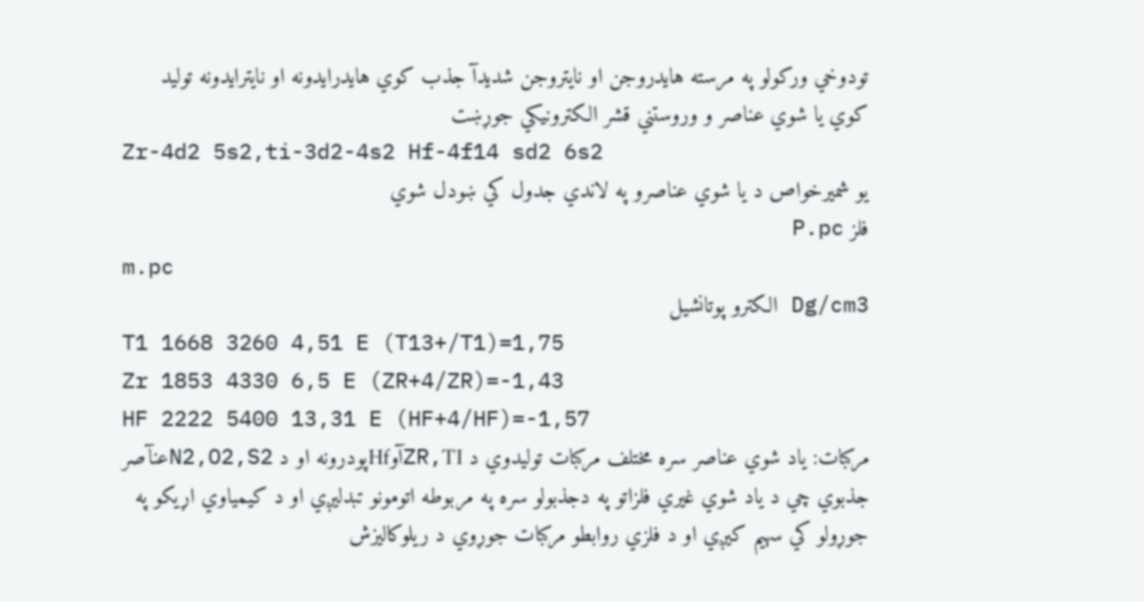تودوخي ورکولو په مرسته هايدروجن او نايتروجن شديدآ جذب کوي هايدرايدونه او نايترايدونه توليد کوي يا شوي عناصر و وروستني قشر الکترونيکي جوړښت
Zr-4d2 5s2,ti-3d2-4s2 Hf-4f14 sd2 6s2
يو شميرخواص د يا شوي عناصرو په لاندي جدول کي ښودل شوي
فلز P.pc
m.pc
Dg/cm3 الکترو پوتانشيل
T1 1668 3260 4,51 E (T13+/T1)=1,75
Zr 1853 4330 6,5 E (ZR+4/ZR)=-1,43
HF 2222 5400 13,31 E (HF+4/HF)=-1,57
مرکبات: ياد شوي عناصر سره مختلف مرکبات توليدوي د ZR,TIآوHfپودرونه او د N2,O2,S2عنآصر جذبوي چي د ياد شوي غيري فلزاتو په دجذبولو سره په مربوطه اتومونو تبدليږي او د کيمياوي اړيکو په جوړولو کي سهيم کيږي او د فلزي روابطو مرکبات جوړوي د ريلوکاليزش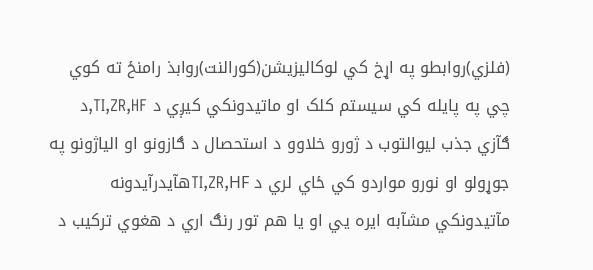(فلزي)روابطو په اړخ کي لوکاليزيشن(کورالنت)روابذ رامنځ ته کوي چي په پايله کي سيستم کلک او ماتيدونکي کيږي د TI,ZR,HF,د ګآزي جذب ليوالتوب د ژورو خلاوو د استحصال د ګازونو او الياژونو په جوړولو او نورو مواردو کي ځاي لري د TI,ZR,HFهآيدرآيدونه مآتيدونکي مشآبه ايره يي او يا هم تور رنګ اري د هغوي ترکيب د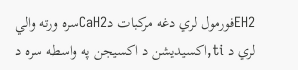EH2فورمول لري دغه مرکبات دCaH2سره ورته والي لري د ti,اکسيديشن د اکسيجن په واسطه سره د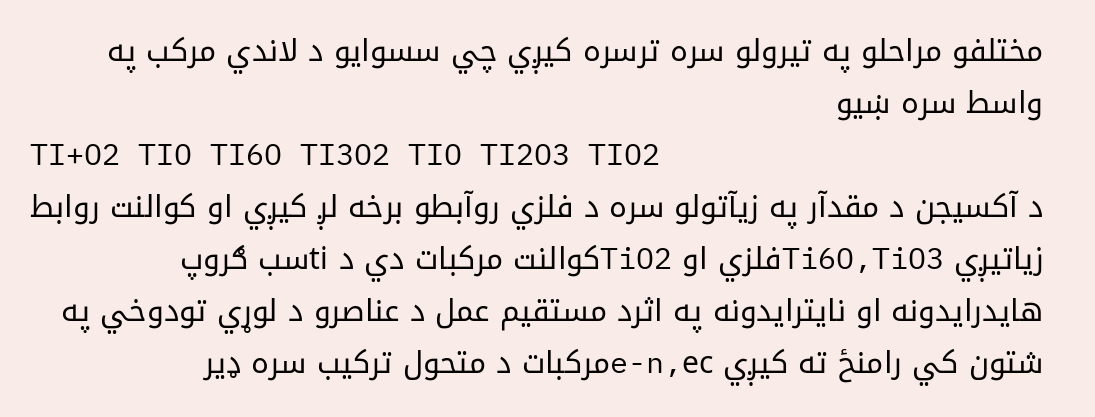مختلفو مراحلو په تيرولو سره ترسره کيږي چي سسوايو د لاندي مرکب په واسط سره ښيو
TI+O2 TIO TI6O TI3O2 TIO TI2O3 TIO2
د آکسيجن د مقدآر په زيآتولو سره د فلزي روآبطو برخه لږ کيږي او کوالنت روابط زياتيږي Ti6O,TiO3فلزي او TiO2کوالنت مرکبات دي د tiسب ګروپ هايدرايدونه او نايترايدونه په اثرد مستقيم عمل د عناصرو د لوړي تودوخي په شتون کي رامنځ ته کيږي e-n,ecمرکبات د متحول ترکيب سره ډير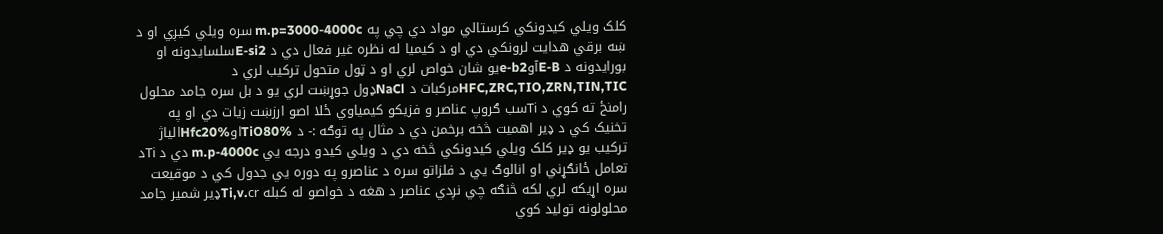کلک ويلي کيدونکي کرستالي مواد دي چي په m.p=3000-4000c سره ويلي کيږي او د ښه برقي هدايت لرونکي دي او د کيميا له نظره غير فعال دي د E-si2سلسايدونه او بورايدونه د E-Bآوe-b2يو شان خواص لري او د ټول متحول ترکيب لري د HFC,ZRC,TIO,ZRN,TIN,TICمرکبات د NaClډول جوړښت لري يو د بل سره جامد محلول رامنځ ته کوي د Tiسب ګروپ عناصر و فزيکو کيمياوي ځلا اصو ارزښت زيات دي او په تخنيک کي د ډير اهميت څخه برخمن دي د مثال په توګه :- د TiO80%اوHfc20%الياژ ترکيب يو ډير کلک ويلي کيدونکي څخه دي د ويلي کيدو درجه يي m.p-4000c دي د Tiد تعامل ځانګړني او انالوګ يي د فلزاتو سره د عناصرو په دوره يي جدول کي د موقيعت سره اړيکه لري لکه څنګه چي نږدي عناصر د هغه د خواصو له کبله Ti,v.crډير شمير جامد محلولونه توليد کوي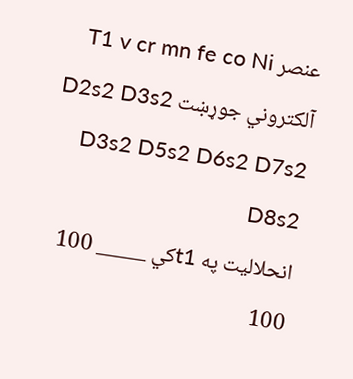عنصر T1 v cr mn fe co Ni
آلکتروني جوړښت D2s2 D3s2 D3s2 D5s2 D6s2 D7s2 D8s2
انحلاليت په t1کي _____ 100 100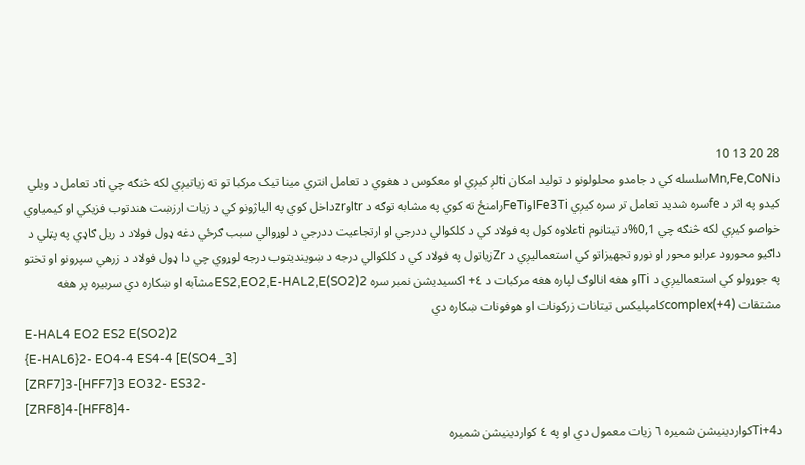28 20 13 10
دMn,Fe,CoNiسلسله کي د جامدو محلولونو د توليد امکان tiلږ کيږي او معکوس د هغوي د تعامل انتري مينا تيک مرکبا تو ته زياتيږي لکه څنګه چي tiد تعامل د ويلي کيدو په اثر د feسره شديد تعامل تر سره کيږي Fe3TiاوFeTiرامنځ ته کوي په مشابه توګه د trاوzrداخل کوي په الياژونو کي د زيات ارزښت هندتوب فزيکي او کيمياوي خواصو کيږي لکه څنګه چي 0,1%د تيتانوم tiعلاوه کول په فولاد کي د کلکوالي ددرجي او ارتجاعيت ددرجي د لوړوالي سبب ګرځي دغه ډول فولاد د ريل ګاډي په پټلي د داګيو محورود عرابو محور او نورو تجهيزاتو کي استعماليږي د Zrزياتول په فولاد کي د کلکوالي درجه د ښوينديتوب درجه لوړوي چي دا ډول فولاد د زرهي سپرونو او تختو په جوړولو کي استعماليږي د Tiاو هغه انالوګ لپاره هغه مرکبات د ٤+ اکسيديشن نمبر سره ES2,EO2,E-HAL2,E(SO2)2مشآبه او ښکاره دي سربيره پر هغه مشتقات (4+)complexکامپليکس تيتانات زرکونات او هوفونات ښکاره دي
E-HAL4 EO2 ES2 E(SO2)2
{E-HAL6}2- EO4-4 ES4-4 [E(SO4_3]
[ZRF7]3-[HFF7]3 EO32- ES32-
[ZRF8]4-[HFF8]4-
دTi+4کواردينيشن شميره ٦ زيات معمول دي او په ٤ کواردينيشن شميره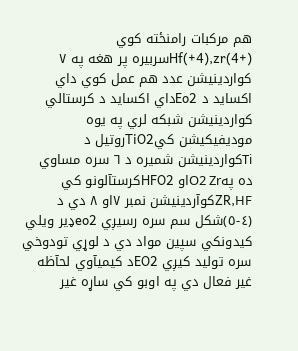هم مرکبات رامنځته کوي Hf(+4),zr(4+)سربيره پر هغه په ٧ کواردينيشن عدد هم عمل کوي داي اکسايد د Eo2داي اکسايد د کرستالي کواردينيشن شبکه لري په يوه
موديفيکيشن کيTiO2روتيل د Tiکواردينيشن شميره د ٦ سره مساوي ده پهO2 Zrاو HFO2کرستآلونو کي ZR,HFکوآردينيشن نمبر ٧او ٨ دي د (٤-٥)شکل سم سره رسيږي eo2ډير ويلي کيدونکي سپين مواد دي د لوړي تودوخي سره توليد کيږي EO2د کيميآوي لحآظه غير فعال دي په اوبو کي ساړه غير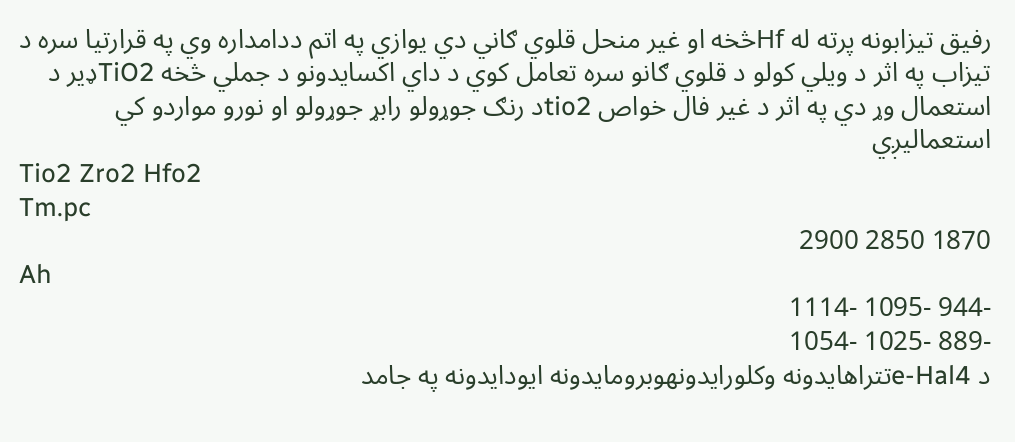رفيق تيزابونه پرته له Hfڅخه او غير منحل قلوي ګاني دي يوازي په اتم ددامداره وي په قرارتيا سره د تيزاب په اثر د ويلي کولو د قلوي ګانو سره تعامل کوي د داي اکسايدونو د جملي څخه TiO2ډير د استعمال وړ دي په اثر د غير فال خواص tio2د رنګ جوړولو رابړ جوړولو او نورو مواردو کي استعماليږي
Tio2 Zro2 Hfo2
Tm.pc
1870 2850 2900
Ah
-944 -1095 -1114
-889 -1025 -1054
د e-Hal4تتراهايدونه وکلورايدونهوبرومايدونه ايودايدونه په جامد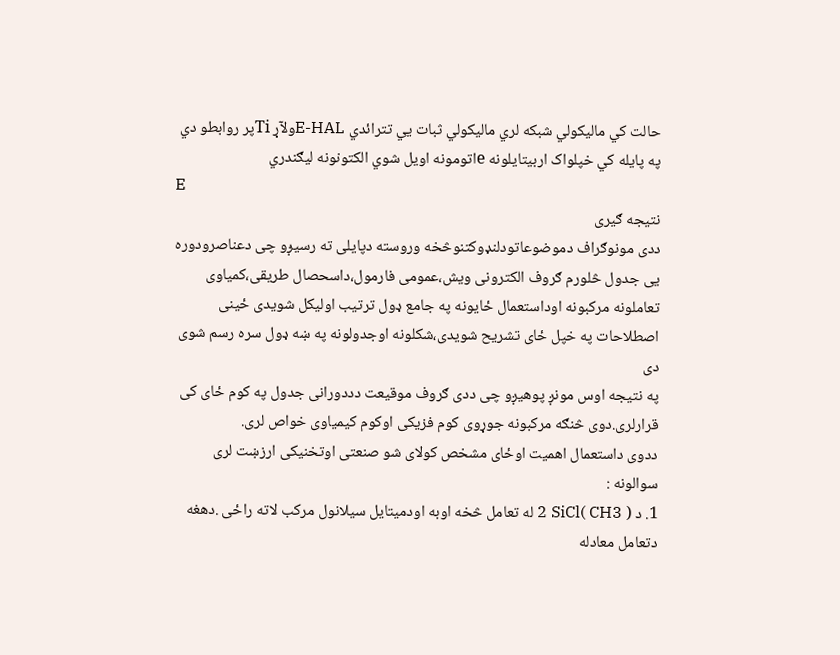حالت کي ماليکولي شبکه لري ماليکولي ثبات يي تترائدي E-HALولآړ Tiپر روابطو دي په پايله کي خپلواک اربيتايلونه eاتومونه اويل شوي الکتونونه ليګندري
E
نتیجه ګیری
ددی مونوګراف دموضوعاتودلنډوکتنوڅخه وروسته دپایلی ته رسیږو چی دعناصرودوره یی جدول څلورم ګروف الکترونی ویش،عمومی فارمول،داسحصال طریقی،کمیاوی تعاملونه مرکبونه اوداستعمال ځایونه په جامع ډول ترتیب اولیکل شویدی ځینی اصطلاحات په خپل ځای تشریح شویدی،شکلونه اوجدولونه په ښه ډول سره رسم شوی دی
په نتیجه اوس مونږ پوهیږو چی ددی ګروف موقیعت دددورانی جدول په کوم ځای کی قرارلری.دوی څنګه مرکبونه جوړوی کوم فزیکی اوکوم کیمیاوی خواص لری.
ددوی داستعمال اهمیت اوځای مشخص کولای شو صنعتی اوتخنیکی ارزښت لری
سوالونه :
1. د ( CH3 )2 SiCl له تعامل څخه اوبه اودمیتایل سیلانول مرکب لاته راځی .دهغه دتعامل معادله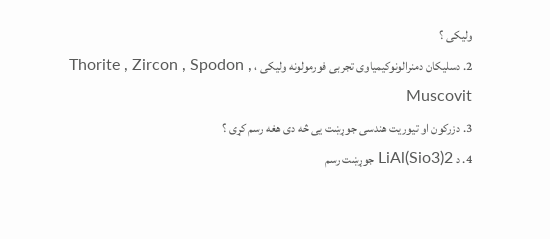ولیکی ؟
2. دسلیکان دمنرالونوکیمیاوی تجربی فورمولونه ولیکی ، Thorite , Zircon , Spodon , Muscovit
3. دزرکون او تیوریت هندسی جوړښت یی څه دی هغه رسم کړی ؟
4. د LiAl(Sio3)2 جوړښت رسم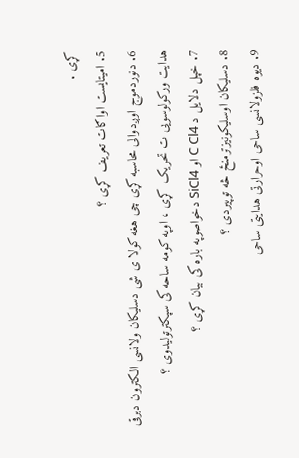کړی .
5. امیتایست اواګات تعریف کړی ؟
6. دنوردموج اوږدوالی محاسبه کړی چی هغه کولا ی شی دسلیکان ولانسی الکترون دبرقی هدایت ورکولوسویی ت تحریک کړی ، اوپه کومه ساحه کی سپکترتولیدوی ؟
7. خپل دلایل د C Cl4 او SiCl4 دخواصوپه باره کی بیان کړی ؟
8. دسلیکان اوسلیکونیزترمنځ څه توپیردی ؟
9. دیوه فلزولانسی ساحی اوحرارتی هدایتی ساحی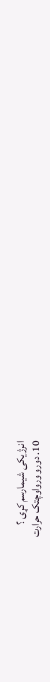انرژیکی شیمارسم کړی ؟
10. دورو ورواوچتک حرارت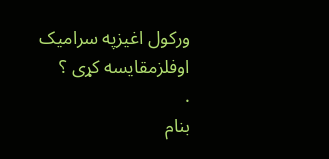ورکول اغیزپه سرامیک اوفلزمقایسه کړی ؟
.
بنام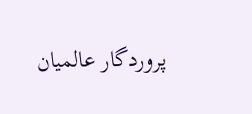پروردگار عالمیان